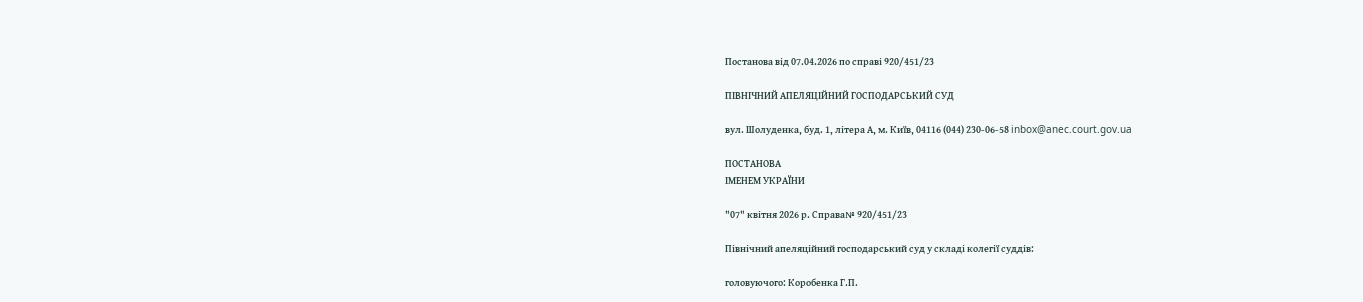Постанова від 07.04.2026 по справі 920/451/23

ПІВНІЧНИЙ АПЕЛЯЦІЙНИЙ ГОСПОДАРСЬКИЙ СУД

вул. Шолуденка, буд. 1, літера А, м. Київ, 04116 (044) 230-06-58 inbox@anec.court.gov.ua

ПОСТАНОВА
ІМЕНЕМ УКРАЇНИ

"07" квітня 2026 р. Справа№ 920/451/23

Північний апеляційний господарський суд у складі колегії суддів:

головуючого: Коробенка Г.П.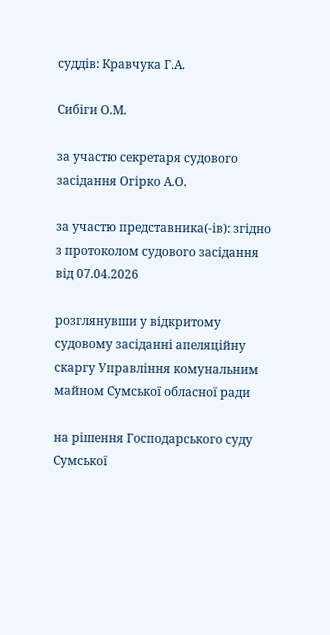суддів: Кравчука Г.А.

Сибіги О.М.

за участю секретаря судового засідання Огірко А.О.

за участю представника(-ів): згідно з протоколом судового засідання від 07.04.2026

розглянувши у відкритому судовому засіданні апеляційну скаргу Управління комунальним майном Сумської обласної ради

на рішення Господарського суду Сумської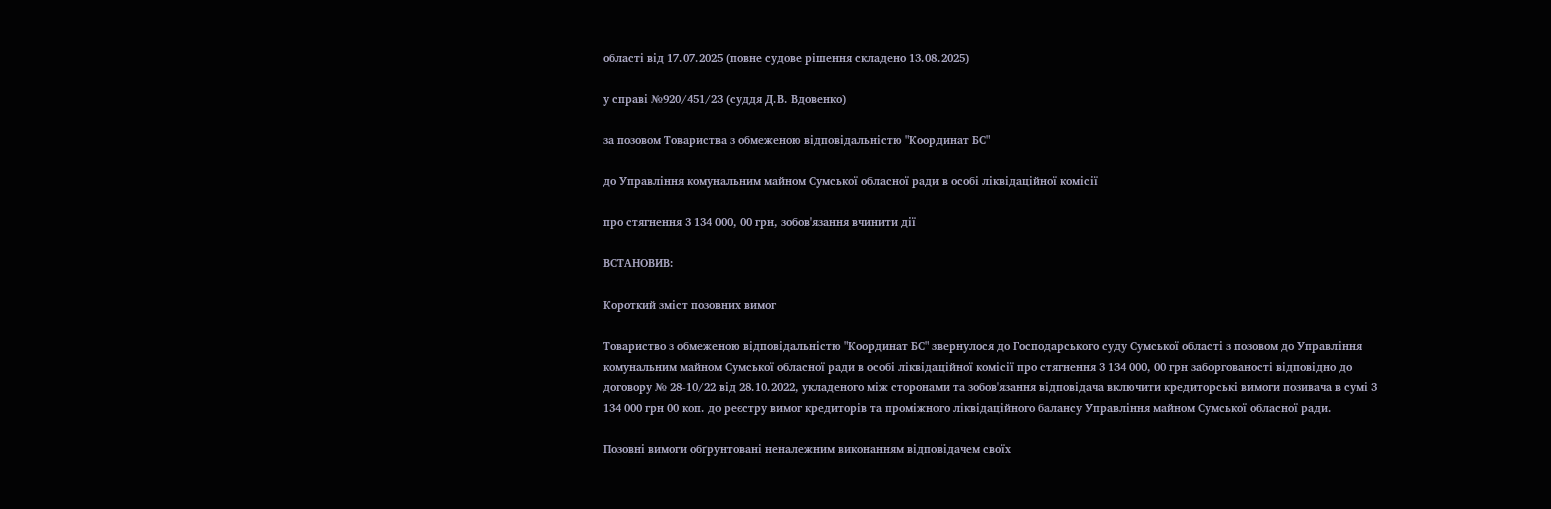області від 17.07.2025 (повне судове рішення складено 13.08.2025)

у справі №920/451/23 (суддя Д.В. Вдовенко)

за позовом Товариства з обмеженою відповідальністю "Координат БС"

до Управління комунальним майном Сумської обласної ради в особі ліквідаційної комісії

про стягнення 3 134 000, 00 грн, зобов'язання вчинити дії

ВСТАНОВИВ:

Короткий зміст позовних вимог

Товариство з обмеженою відповідальністю "Координат БС" звернулося до Господарського суду Сумської області з позовом до Управління комунальним майном Сумської обласної ради в особі ліквідаційної комісії про стягнення 3 134 000, 00 грн заборгованості відповідно до договору № 28-10/22 від 28.10.2022, укладеного між сторонами та зобов'язання відповідача включити кредиторські вимоги позивача в сумі 3 134 000 грн 00 коп. до реєстру вимог кредиторів та проміжного ліквідаційного балансу Управління майном Сумської обласної ради.

Позовні вимоги обґрунтовані неналежним виконанням відповідачем своїх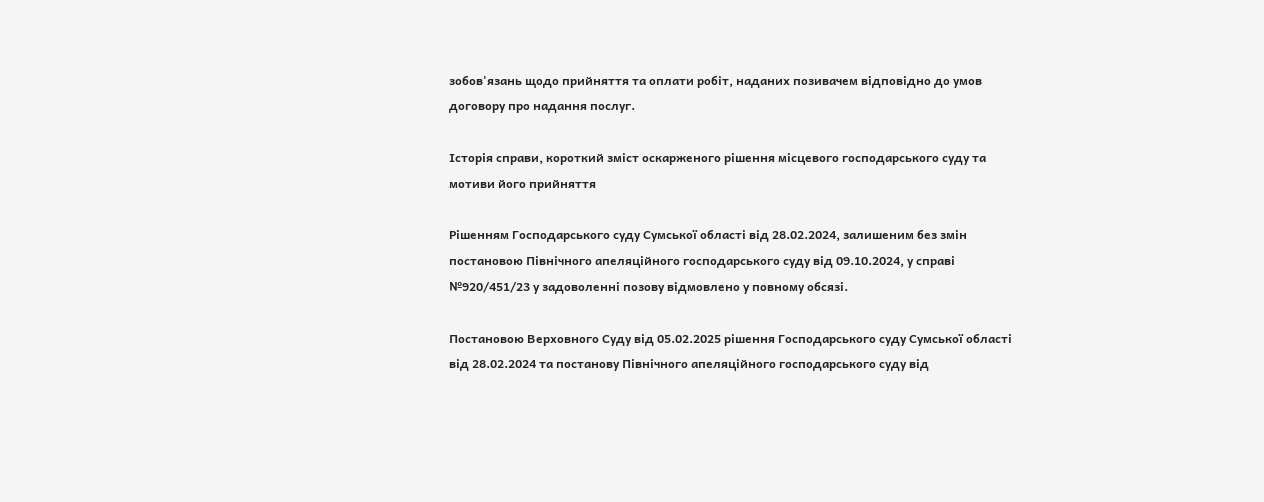зобов'язань щодо прийняття та оплати робіт, наданих позивачем відповідно до умов договору про надання послуг.

Історія справи, короткий зміст оскарженого рішення місцевого господарського суду та мотиви його прийняття

Рішенням Господарського суду Сумської області від 28.02.2024, залишеним без змін постановою Північного апеляційного господарського суду від 09.10.2024, у справі №920/451/23 у задоволенні позову відмовлено у повному обсязі.

Постановою Верховного Суду від 05.02.2025 рішення Господарського суду Сумської області від 28.02.2024 та постанову Північного апеляційного господарського суду від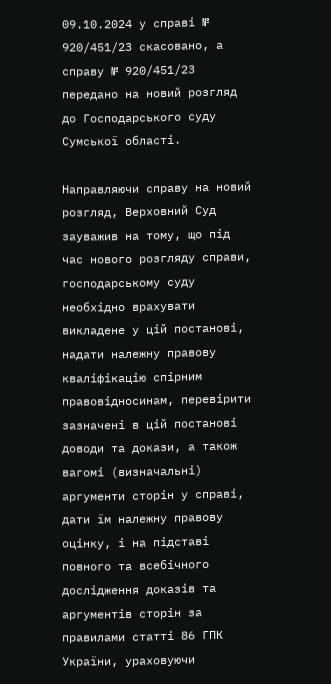09.10.2024 у справі № 920/451/23 скасовано, а справу № 920/451/23 передано на новий розгляд до Господарського суду Сумської області.

Направляючи справу на новий розгляд, Верховний Суд зауважив на тому, що під час нового розгляду справи, господарському суду необхідно врахувати викладене у цій постанові, надати належну правову кваліфікацію спірним правовідносинам, перевірити зазначені в цій постанові доводи та докази, а також вагомі (визначальні) аргументи сторін у справі, дати їм належну правову оцінку, і на підставі повного та всебічного дослідження доказів та аргументів сторін за правилами статті 86 ГПК України, ураховуючи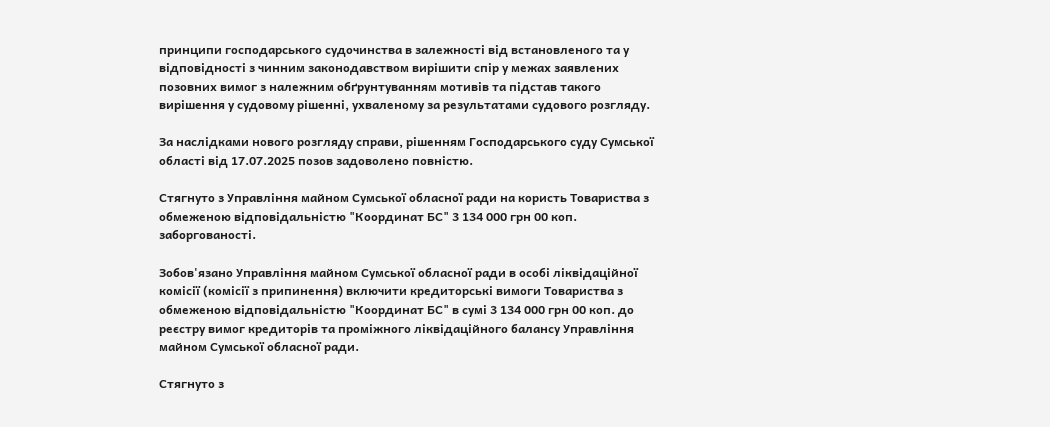принципи господарського судочинства в залежності від встановленого та у відповідності з чинним законодавством вирішити спір у межах заявлених позовних вимог з належним обґрунтуванням мотивів та підстав такого вирішення у судовому рішенні, ухваленому за результатами судового розгляду.

За наслідками нового розгляду справи, рішенням Господарського суду Сумської області від 17.07.2025 позов задоволено повністю.

Стягнуто з Управління майном Сумської обласної ради на користь Товариства з обмеженою відповідальністю "Координат БС" 3 134 000 грн 00 коп. заборгованості.

Зобов'язано Управління майном Сумської обласної ради в особі ліквідаційної комісії (комісії з припинення) включити кредиторські вимоги Товариства з обмеженою відповідальністю "Координат БС" в сумі 3 134 000 грн 00 коп. до реєстру вимог кредиторів та проміжного ліквідаційного балансу Управління майном Сумської обласної ради.

Стягнуто з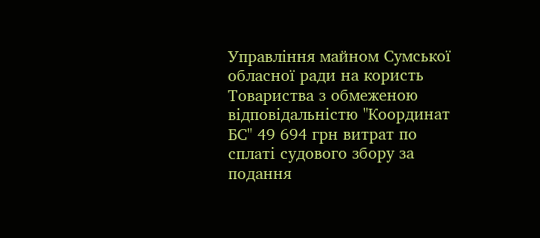Управління майном Сумської обласної ради на користь Товариства з обмеженою відповідальністю "Координат БС" 49 694 грн витрат по сплаті судового збору за подання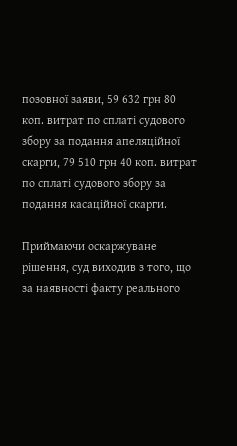позовної заяви, 59 632 грн 80 коп. витрат по сплаті судового збору за подання апеляційної скарги, 79 510 грн 40 коп. витрат по сплаті судового збору за подання касаційної скарги.

Приймаючи оскаржуване рішення, суд виходив з того, що за наявності факту реального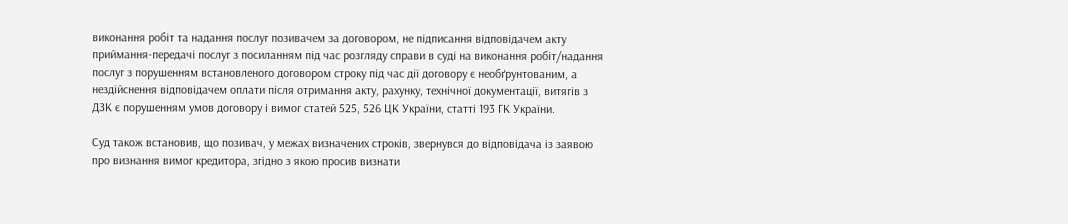виконання робіт та надання послуг позивачем за договором, не підписання відповідачем акту приймання-передачі послуг з посиланням під час розгляду справи в суді на виконання робіт/надання послуг з порушенням встановленого договором строку під час дії договору є необґрунтованим, а нездійснення відповідачем оплати після отримання акту, рахунку, технічної документації, витягів з ДЗК є порушенням умов договору і вимог статей 525, 526 ЦК України, статті 193 ГК України.

Суд також встановив, що позивач, у межах визначених строків, звернувся до відповідача із заявою про визнання вимог кредитора, згідно з якою просив визнати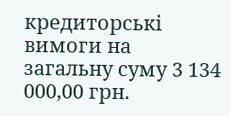кредиторські вимоги на загальну суму 3 134 000,00 грн.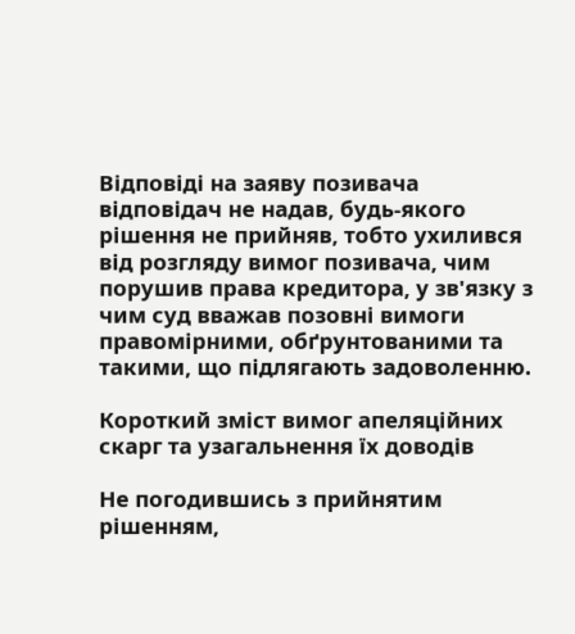Відповіді на заяву позивача відповідач не надав, будь-якого рішення не прийняв, тобто ухилився від розгляду вимог позивача, чим порушив права кредитора, у зв'язку з чим суд вважав позовні вимоги правомірними, обґрунтованими та такими, що підлягають задоволенню.

Короткий зміст вимог апеляційних скарг та узагальнення їх доводів

Не погодившись з прийнятим рішенням,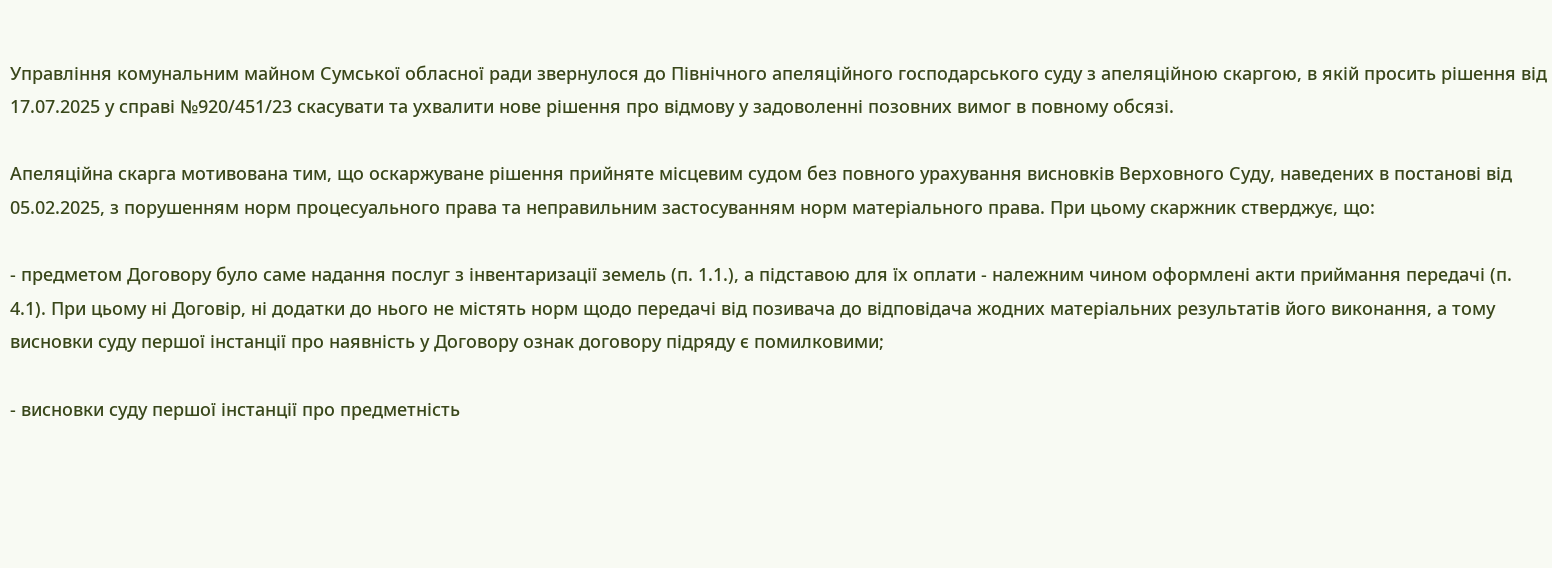Управління комунальним майном Сумської обласної ради звернулося до Північного апеляційного господарського суду з апеляційною скаргою, в якій просить рішення від 17.07.2025 у справі №920/451/23 скасувати та ухвалити нове рішення про відмову у задоволенні позовних вимог в повному обсязі.

Апеляційна скарга мотивована тим, що оскаржуване рішення прийняте місцевим судом без повного урахування висновків Верховного Суду, наведених в постанові від 05.02.2025, з порушенням норм процесуального права та неправильним застосуванням норм матеріального права. При цьому скаржник стверджує, що:

- предметом Договору було саме надання послуг з інвентаризації земель (п. 1.1.), а підставою для їх оплати - належним чином оформлені акти приймання передачі (п. 4.1). При цьому ні Договір, ні додатки до нього не містять норм щодо передачі від позивача до відповідача жодних матеріальних результатів його виконання, а тому висновки суду першої інстанції про наявність у Договору ознак договору підряду є помилковими;

- висновки суду першої інстанції про предметність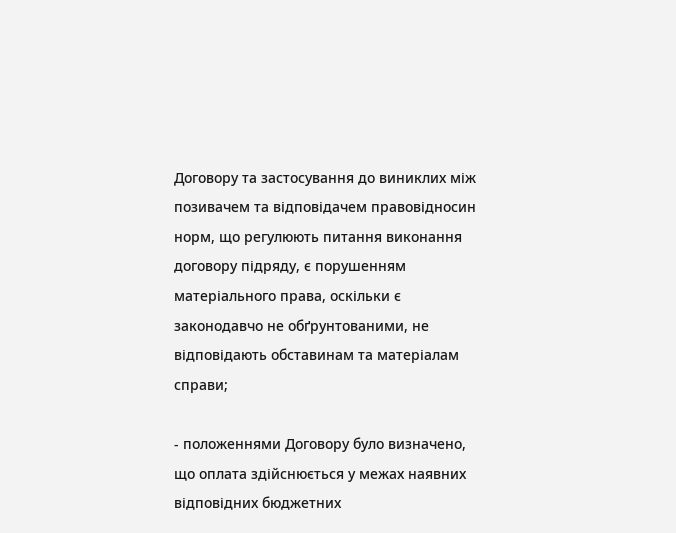Договору та застосування до виниклих між позивачем та відповідачем правовідносин норм, що регулюють питання виконання договору підряду, є порушенням матеріального права, оскільки є законодавчо не обґрунтованими, не відповідають обставинам та матеріалам справи;

- положеннями Договору було визначено, що оплата здійснюється у межах наявних відповідних бюджетних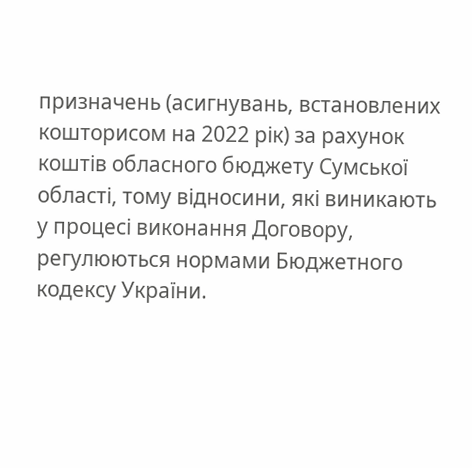призначень (асигнувань, встановлених кошторисом на 2022 рік) за рахунок коштів обласного бюджету Сумської області, тому відносини, які виникають у процесі виконання Договору, регулюються нормами Бюджетного кодексу України.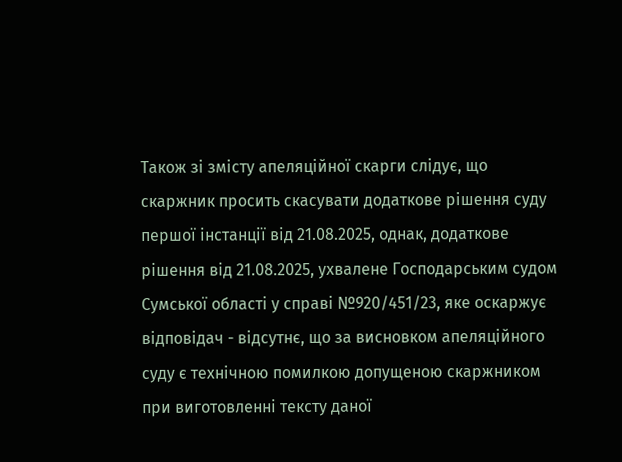Також зі змісту апеляційної скарги слідує, що скаржник просить скасувати додаткове рішення суду першої інстанції від 21.08.2025, однак, додаткове рішення від 21.08.2025, ухвалене Господарським судом Сумської області у справі №920/451/23, яке оскаржує відповідач - відсутнє, що за висновком апеляційного суду є технічною помилкою допущеною скаржником при виготовленні тексту даної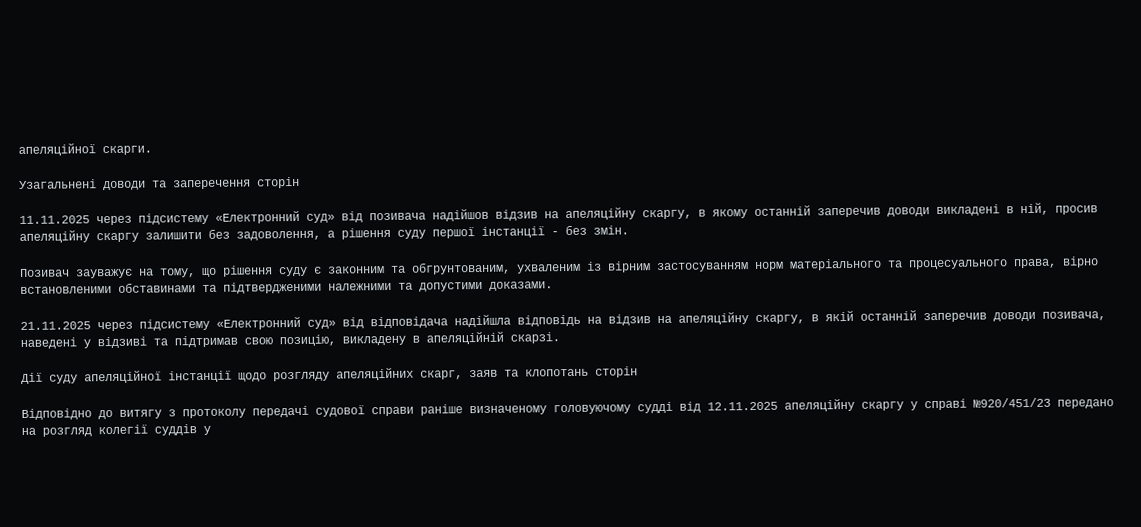апеляційної скарги.

Узагальнені доводи та заперечення сторін

11.11.2025 через підсистему «Електронний суд» від позивача надійшов відзив на апеляційну скаргу, в якому останній заперечив доводи викладені в ній, просив апеляційну скаргу залишити без задоволення, а рішення суду першої інстанції - без змін.

Позивач зауважує на тому, що рішення суду є законним та обгрунтованим, ухваленим із вірним застосуванням норм матеріального та процесуального права, вірно встановленими обставинами та підтвердженими належними та допустими доказами.

21.11.2025 через підсистему «Електронний суд» від відповідача надійшла відповідь на відзив на апеляційну скаргу, в якій останній заперечив доводи позивача, наведені у відзиві та підтримав свою позицію, викладену в апеляційній скарзі.

Дії суду апеляційної інстанції щодо розгляду апеляційних скарг, заяв та клопотань сторін

Відповідно до витягу з протоколу передачі судової справи раніше визначеному головуючому судді від 12.11.2025 апеляційну скаргу у справі №920/451/23 передано на розгляд колегії суддів у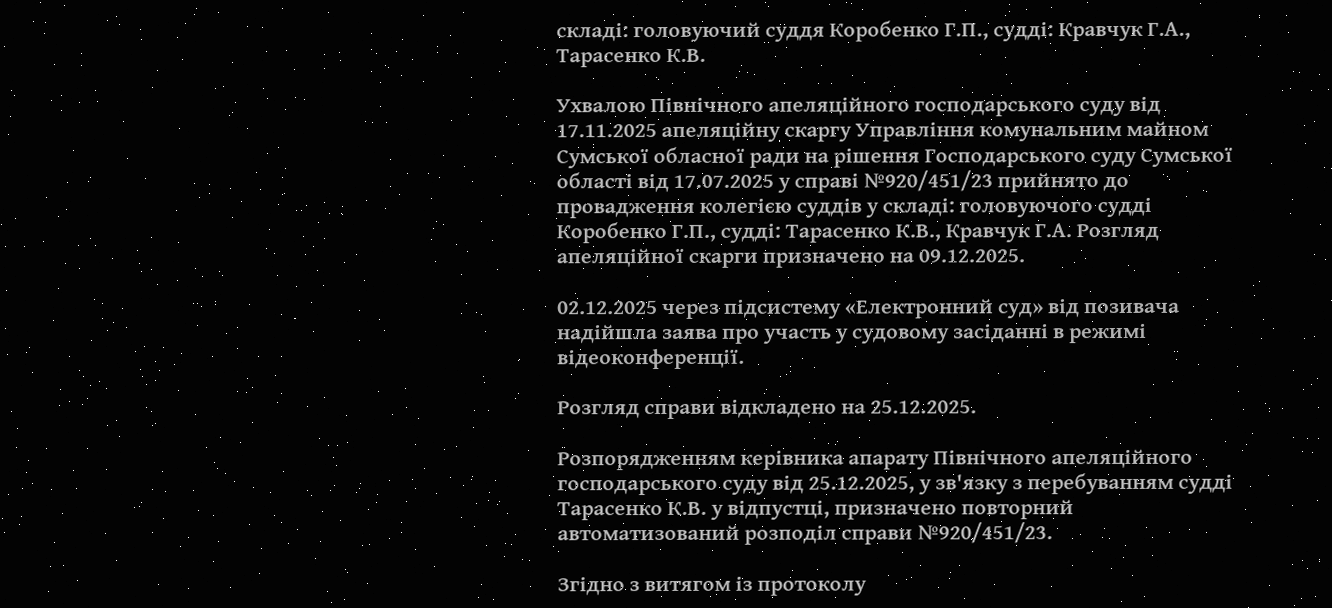складі: головуючий суддя Коробенко Г.П., судді: Кравчук Г.А., Тарасенко К.В.

Ухвалою Північного апеляційного господарського суду від 17.11.2025 апеляційну скаргу Управління комунальним майном Сумської обласної ради на рішення Господарського суду Сумської області від 17.07.2025 у справі №920/451/23 прийнято до провадження колегією суддів у складі: головуючого судді Коробенко Г.П., судді: Тарасенко К.В., Кравчук Г.А. Розгляд апеляційної скарги призначено на 09.12.2025.

02.12.2025 через підсистему «Електронний суд» від позивача надійшла заява про участь у судовому засіданні в режимі відеоконференції.

Розгляд справи відкладено на 25.12.2025.

Розпорядженням керівника апарату Північного апеляційного господарського суду від 25.12.2025, у зв'язку з перебуванням судді Тарасенко К.В. у відпустці, призначено повторний автоматизований розподіл справи №920/451/23.

Згідно з витягом із протоколу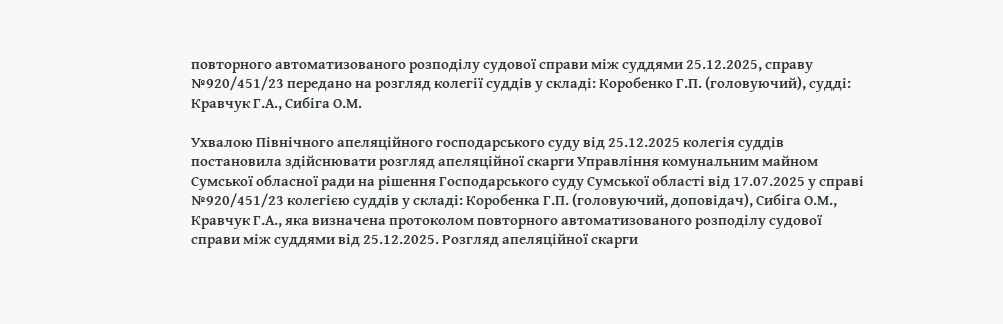повторного автоматизованого розподілу судової справи між суддями 25.12.2025, справу №920/451/23 передано на розгляд колегії суддів у складі: Коробенко Г.П. (головуючий), судді: Кравчук Г.А., Сибіга О.М.

Ухвалою Північного апеляційного господарського суду від 25.12.2025 колегія суддів постановила здійснювати розгляд апеляційної скарги Управління комунальним майном Сумської обласної ради на рішення Господарського суду Сумської області від 17.07.2025 у справі №920/451/23 колегією суддів у складі: Коробенка Г.П. (головуючий, доповідач), Сибіга О.М., Кравчук Г.А., яка визначена протоколом повторного автоматизованого розподілу судової справи між суддями від 25.12.2025. Розгляд апеляційної скарги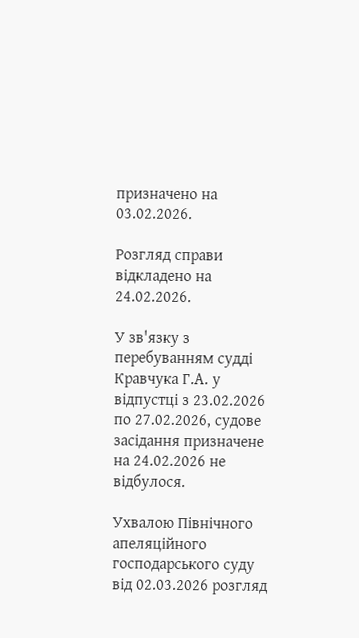призначено на 03.02.2026.

Розгляд справи відкладено на 24.02.2026.

У зв'язку з перебуванням судді Кравчука Г.А. у відпустці з 23.02.2026 по 27.02.2026, судове засідання призначене на 24.02.2026 не відбулося.

Ухвалою Північного апеляційного господарського суду від 02.03.2026 розгляд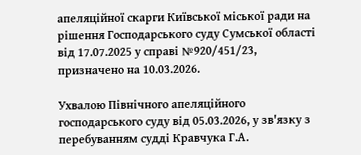апеляційної скарги Київської міської ради на рішення Господарського суду Сумської області від 17.07.2025 у справі №920/451/23, призначено на 10.03.2026.

Ухвалою Північного апеляційного господарського суду від 05.03.2026, у зв'язку з перебуванням судді Кравчука Г.А.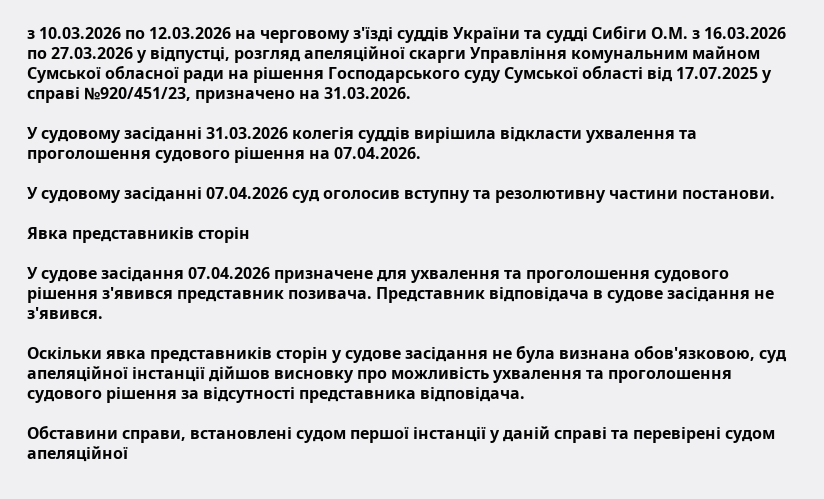з 10.03.2026 по 12.03.2026 на черговому з'їзді суддів України та судді Сибіги О.М. з 16.03.2026 по 27.03.2026 у відпустці, розгляд апеляційної скарги Управління комунальним майном Сумської обласної ради на рішення Господарського суду Сумської області від 17.07.2025 у справі №920/451/23, призначено на 31.03.2026.

У судовому засіданні 31.03.2026 колегія суддів вирішила відкласти ухвалення та проголошення судового рішення на 07.04.2026.

У судовому засіданні 07.04.2026 суд оголосив вступну та резолютивну частини постанови.

Явка представників сторін

У судове засідання 07.04.2026 призначене для ухвалення та проголошення судового рішення з'явився представник позивача. Представник відповідача в судове засідання не з'явився.

Оскільки явка представників сторін у судове засідання не була визнана обов'язковою, суд апеляційної інстанції дійшов висновку про можливість ухвалення та проголошення судового рішення за відсутності представника відповідача.

Обставини справи, встановлені судом першої інстанції у даній справі та перевірені судом апеляційної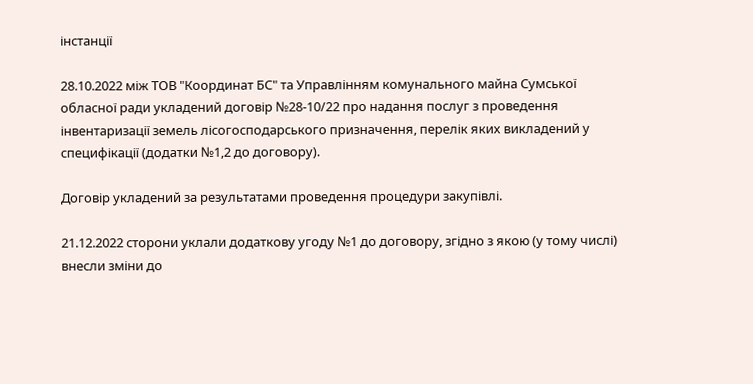інстанції

28.10.2022 між ТОВ "Координат БС" та Управлінням комунального майна Сумської обласної ради укладений договір №28-10/22 про надання послуг з проведення інвентаризації земель лісогосподарського призначення, перелік яких викладений у специфікації (додатки №1,2 до договору).

Договір укладений за результатами проведення процедури закупівлі.

21.12.2022 сторони уклали додаткову угоду №1 до договору, згідно з якою (у тому числі) внесли зміни до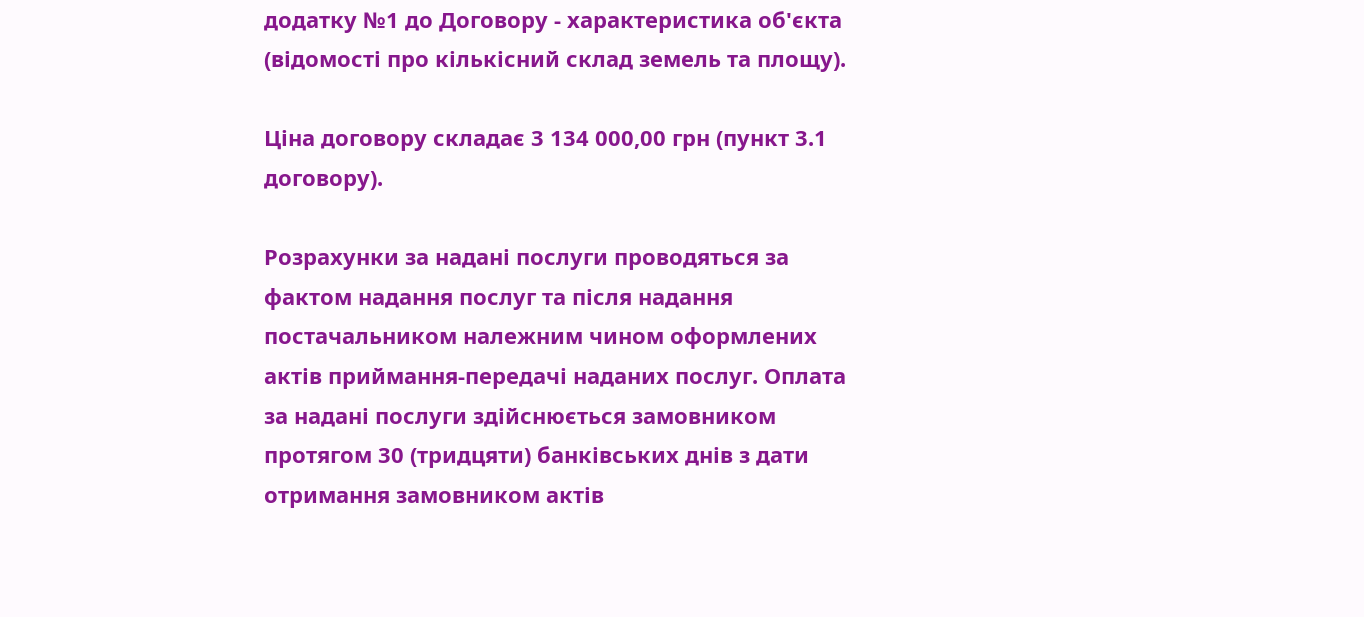додатку №1 до Договору - характеристика об'єкта (відомості про кількісний склад земель та площу).

Ціна договору складає 3 134 000,00 грн (пункт 3.1 договору).

Розрахунки за надані послуги проводяться за фактом надання послуг та після надання постачальником належним чином оформлених актів приймання-передачі наданих послуг. Оплата за надані послуги здійснюється замовником протягом 30 (тридцяти) банківських днів з дати отримання замовником актів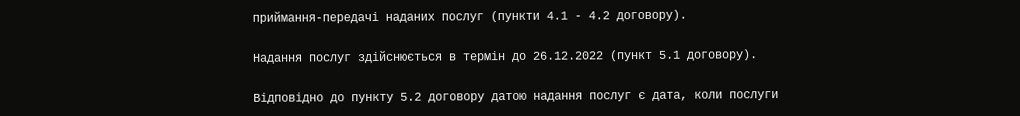приймання-передачі наданих послуг (пункти 4.1 - 4.2 договору).

Надання послуг здійснюється в термін до 26.12.2022 (пункт 5.1 договору).

Відповідно до пункту 5.2 договору датою надання послуг є дата, коли послуги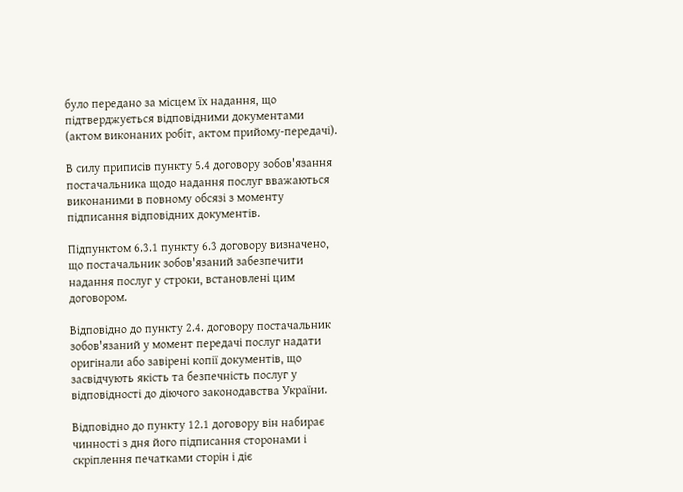було передано за місцем їх надання, що підтверджується відповідними документами (актом виконаних робіт, актом прийому-передачі).

В силу приписів пункту 5.4 договору зобов'язання постачальника щодо надання послуг вважаються виконаними в повному обсязі з моменту підписання відповідних документів.

Підпунктом 6.3.1 пункту 6.3 договору визначено, що постачальник зобов'язаний забезпечити надання послуг у строки, встановлені цим договором.

Відповідно до пункту 2.4. договору постачальник зобов'язаний у момент передачі послуг надати оригінали або завірені копії документів, що засвідчують якість та безпечність послуг у відповідності до діючого законодавства України.

Відповідно до пункту 12.1 договору він набирає чинності з дня його підписання сторонами і скріплення печатками сторін і діє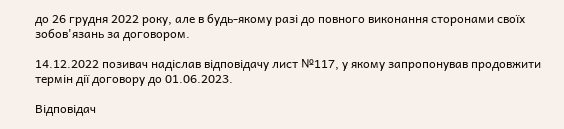до 26 грудня 2022 року, але в будь-якому разі до повного виконання сторонами своїх зобов'язань за договором.

14.12.2022 позивач надіслав відповідачу лист №117, у якому запропонував продовжити термін дії договору до 01.06.2023.

Відповідач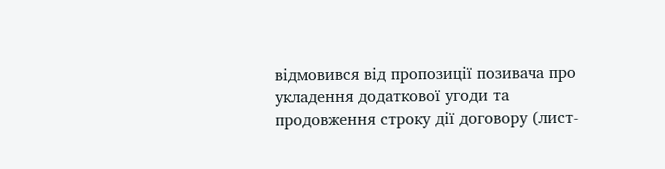відмовився від пропозиції позивача про укладення додаткової угоди та продовження строку дії договору (лист-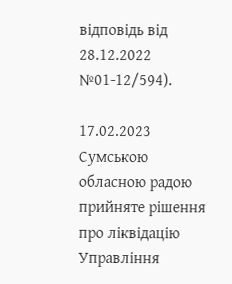відповідь від 28.12.2022 №01-12/594).

17.02.2023 Сумською обласною радою прийняте рішення про ліквідацію Управління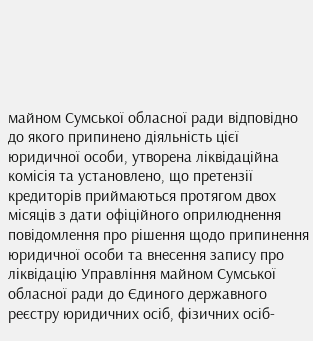майном Сумської обласної ради відповідно до якого припинено діяльність цієї юридичної особи, утворена ліквідаційна комісія та установлено, що претензії кредиторів приймаються протягом двох місяців з дати офіційного оприлюднення повідомлення про рішення щодо припинення юридичної особи та внесення запису про ліквідацію Управління майном Сумської обласної ради до Єдиного державного реєстру юридичних осіб, фізичних осіб-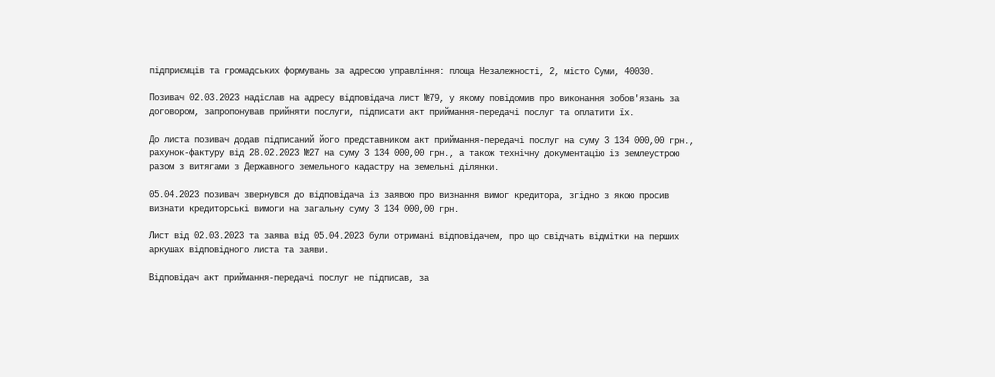підприємців та громадських формувань за адресою управління: площа Незалежності, 2, місто Суми, 40030.

Позивач 02.03.2023 надіслав на адресу відповідача лист №79, у якому повідомив про виконання зобов'язань за договором, запропонував прийняти послуги, підписати акт приймання-передачі послуг та оплатити їх.

До листа позивач додав підписаний його представником акт приймання-передачі послуг на суму 3 134 000,00 грн., рахунок-фактуру від 28.02.2023 №27 на суму 3 134 000,00 грн., а також технічну документацію із землеустрою разом з витягами з Державного земельного кадастру на земельні ділянки.

05.04.2023 позивач звернувся до відповідача із заявою про визнання вимог кредитора, згідно з якою просив визнати кредиторські вимоги на загальну суму 3 134 000,00 грн.

Лист від 02.03.2023 та заява від 05.04.2023 були отримані відповідачем, про що свідчать відмітки на перших аркушах відповідного листа та заяви.

Відповідач акт приймання-передачі послуг не підписав, за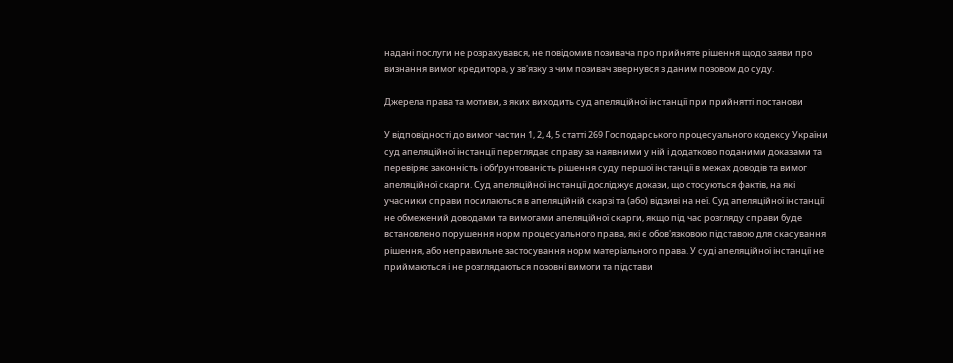надані послуги не розрахувався, не повідомив позивача про прийняте рішення щодо заяви про визнання вимог кредитора, у зв'язку з чим позивач звернувся з даним позовом до суду.

Джерела права та мотиви, з яких виходить суд апеляційної інстанції при прийнятті постанови

У відповідності до вимог частин 1, 2, 4, 5 статті 269 Господарського процесуального кодексу України суд апеляційної інстанції переглядає справу за наявними у ній і додатково поданими доказами та перевіряє законність і обґрунтованість рішення суду першої інстанції в межах доводів та вимог апеляційної скарги. Суд апеляційної інстанції досліджує докази, що стосуються фактів, на які учасники справи посилаються в апеляційній скарзі та (або) відзиві на неї. Суд апеляційної інстанції не обмежений доводами та вимогами апеляційної скарги, якщо під час розгляду справи буде встановлено порушення норм процесуального права, які є обов'язковою підставою для скасування рішення, або неправильне застосування норм матеріального права. У суді апеляційної інстанції не приймаються і не розглядаються позовні вимоги та підстави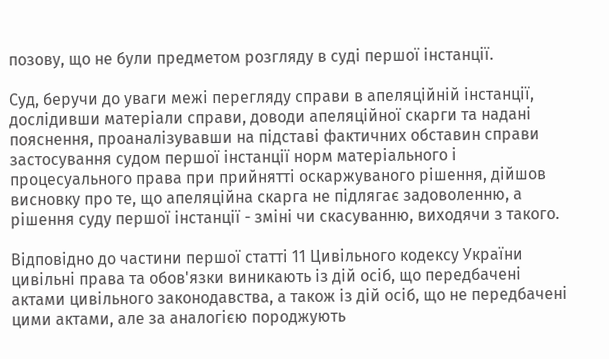позову, що не були предметом розгляду в суді першої інстанції.

Суд, беручи до уваги межі перегляду справи в апеляційній інстанції, дослідивши матеріали справи, доводи апеляційної скарги та надані пояснення, проаналізувавши на підставі фактичних обставин справи застосування судом першої інстанції норм матеріального і процесуального права при прийнятті оскаржуваного рішення, дійшов висновку про те, що апеляційна скарга не підлягає задоволенню, а рішення суду першої інстанції - зміні чи скасуванню, виходячи з такого.

Відповідно до частини першої статті 11 Цивільного кодексу України цивільні права та обов'язки виникають із дій осіб, що передбачені актами цивільного законодавства, а також із дій осіб, що не передбачені цими актами, але за аналогією породжують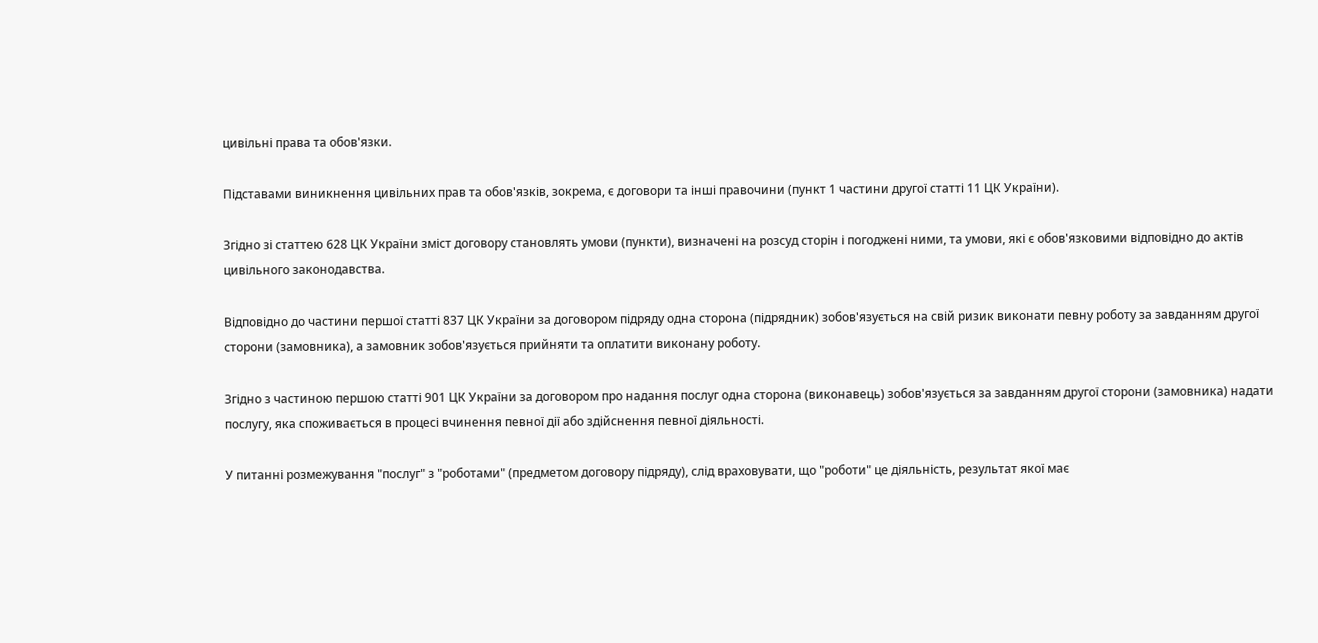цивільні права та обов'язки.

Підставами виникнення цивільних прав та обов'язків, зокрема, є договори та інші правочини (пункт 1 частини другої статті 11 ЦК України).

Згідно зі статтею 628 ЦК України зміст договору становлять умови (пункти), визначені на розсуд сторін і погоджені ними, та умови, які є обов'язковими відповідно до актів цивільного законодавства.

Відповідно до частини першої статті 837 ЦК України за договором підряду одна сторона (підрядник) зобов'язується на свій ризик виконати певну роботу за завданням другої сторони (замовника), а замовник зобов'язується прийняти та оплатити виконану роботу.

Згідно з частиною першою статті 901 ЦК України за договором про надання послуг одна сторона (виконавець) зобов'язується за завданням другої сторони (замовника) надати послугу, яка споживається в процесі вчинення певної дії або здійснення певної діяльності.

У питанні розмежування "послуг" з "роботами" (предметом договору підряду), слід враховувати, що "роботи" це діяльність, результат якої має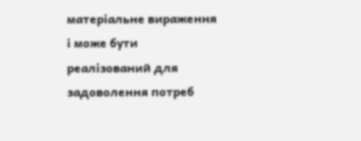матеріальне вираження і може бути реалізований для задоволення потреб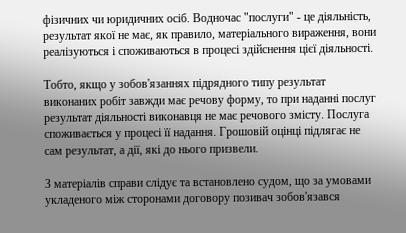фізичних чи юридичних осіб. Водночас "послуги" - це діяльність, результат якої не має, як правило, матеріального вираження, вони реалізуються і споживаються в процесі здійснення цієї діяльності.

Тобто, якщо у зобов'язаннях підрядного типу результат виконаних робіт завжди має речову форму, то при наданні послуг результат діяльності виконавця не має речового змісту. Послуга споживається у процесі її надання. Грошовій оцінці підлягає не сам результат, а дії, які до нього призвели.

З матеріалів справи слідує та встановлено судом, що за умовами укладеного між сторонами договору позивач зобов'язався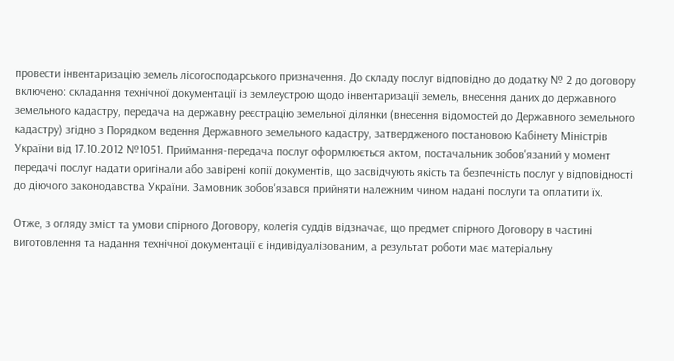провести інвентаризацію земель лісогосподарського призначення. До складу послуг відповідно до додатку № 2 до договору включено: складання технічної документації із землеустрою щодо інвентаризації земель, внесення даних до державного земельного кадастру, передача на державну реєстрацію земельної ділянки (внесення відомостей до Державного земельного кадастру) згідно з Порядком ведення Державного земельного кадастру, затвердженого постановою Кабінету Міністрів України від 17.10.2012 №1051. Приймання-передача послуг оформлюється актом, постачальник зобов'язаний у момент передачі послуг надати оригінали або завірені копії документів, що засвідчують якість та безпечність послуг у відповідності до діючого законодавства України. Замовник зобов'язався прийняти належним чином надані послуги та оплатити їх.

Отже, з огляду зміст та умови спірного Договору, колегія суддів відзначає, що предмет спірного Договору в частині виготовлення та надання технічної документації є індивідуалізованим, а результат роботи має матеріальну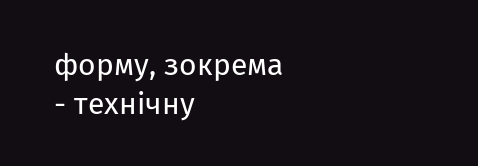форму, зокрема - технічну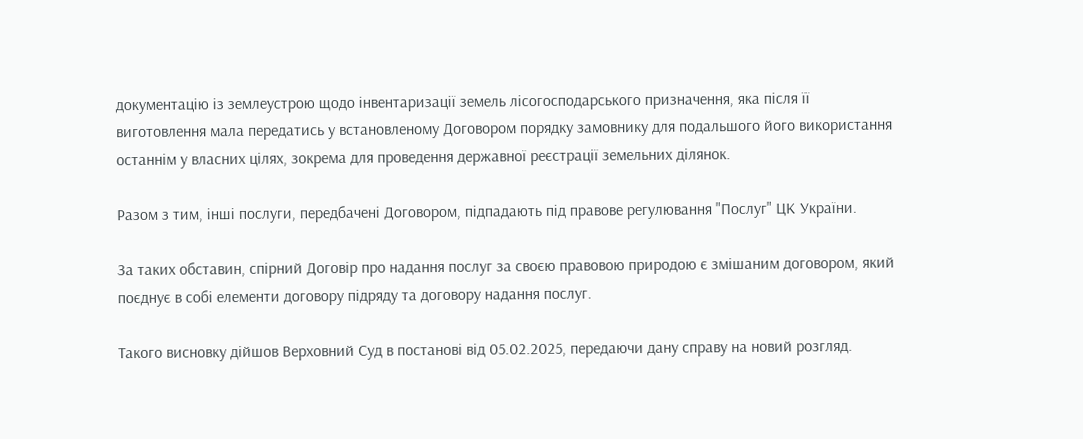документацію із землеустрою щодо інвентаризації земель лісогосподарського призначення, яка після її виготовлення мала передатись у встановленому Договором порядку замовнику для подальшого його використання останнім у власних цілях, зокрема для проведення державної реєстрації земельних ділянок.

Разом з тим, інші послуги, передбачені Договором, підпадають під правове регулювання "Послуг" ЦК України.

За таких обставин, спірний Договір про надання послуг за своєю правовою природою є змішаним договором, який поєднує в собі елементи договору підряду та договору надання послуг.

Такого висновку дійшов Верховний Суд в постанові від 05.02.2025, передаючи дану справу на новий розгляд.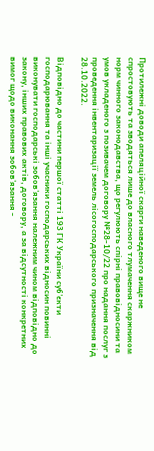Протилежні доводи апеляційної скарги наведеного вище не спростовують та зводяться лише до власного тлумачення скаржником норм чинного законодавства, що регулюють спірні правовідносини та умов укладеного з позивачем договору №28-10/22 про надання послуг з проведення інвентаризації земель лісогосподарського призначення від 28.10.2022.

Відповідно до частини першої статті 193 ГК України суб'єкти господарювання та інші учасники господарських відносин повинні виконувати господарські зобов'язання належним чином відповідно до закону, інших правових актів, договору, а за відсутності конкретних вимог щодо виконання зобов'язання -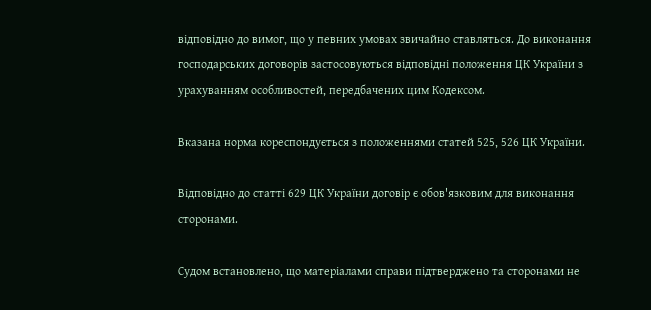відповідно до вимог, що у певних умовах звичайно ставляться. До виконання господарських договорів застосовуються відповідні положення ЦК України з урахуванням особливостей, передбачених цим Кодексом.

Вказана норма кореспондується з положеннями статей 525, 526 ЦК України.

Відповідно до статті 629 ЦК України договір є обов'язковим для виконання сторонами.

Судом встановлено, що матеріалами справи підтверджено та сторонами не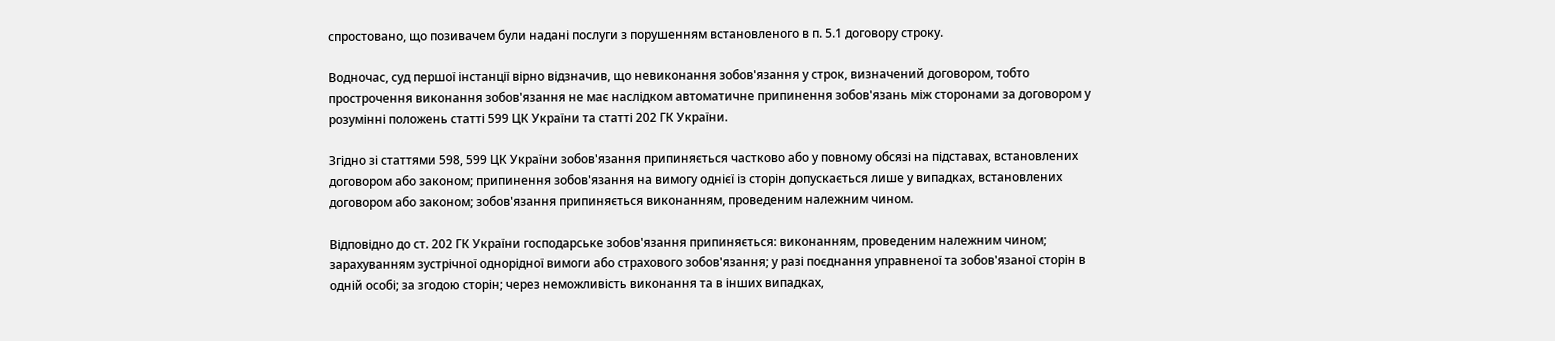спростовано, що позивачем були надані послуги з порушенням встановленого в п. 5.1 договору строку.

Водночас, суд першої інстанції вірно відзначив, що невиконання зобов'язання у строк, визначений договором, тобто прострочення виконання зобов'язання не має наслідком автоматичне припинення зобов'язань між сторонами за договором у розумінні положень статті 599 ЦК України та статті 202 ГК України.

Згідно зі статтями 598, 599 ЦК України зобов'язання припиняється частково або у повному обсязі на підставах, встановлених договором або законом; припинення зобов'язання на вимогу однієї із сторін допускається лише у випадках, встановлених договором або законом; зобов'язання припиняється виконанням, проведеним належним чином.

Відповідно до ст. 202 ГК України господарське зобов'язання припиняється: виконанням, проведеним належним чином; зарахуванням зустрічної однорідної вимоги або страхового зобов'язання; у разі поєднання управненої та зобов'язаної сторін в одній особі; за згодою сторін; через неможливість виконання та в інших випадках,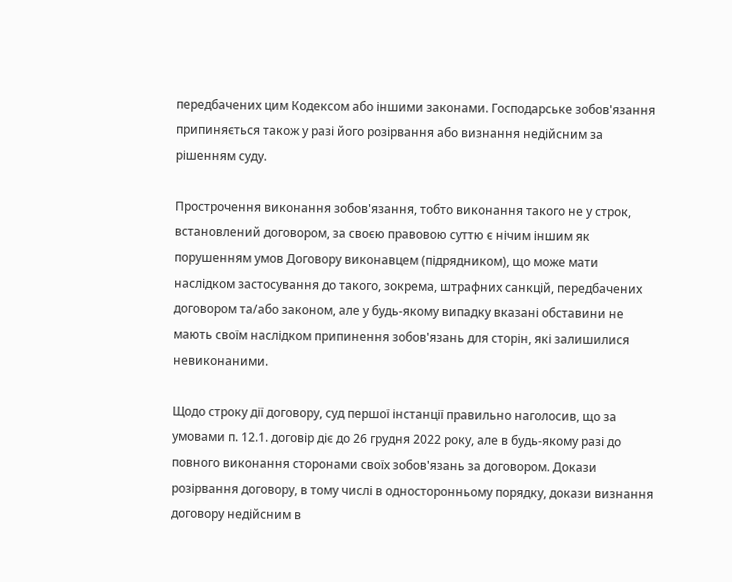передбачених цим Кодексом або іншими законами. Господарське зобов'язання припиняється також у разі його розірвання або визнання недійсним за рішенням суду.

Прострочення виконання зобов'язання, тобто виконання такого не у строк, встановлений договором, за своєю правовою суттю є нічим іншим як порушенням умов Договору виконавцем (підрядником), що може мати наслідком застосування до такого, зокрема, штрафних санкцій, передбачених договором та/або законом, але у будь-якому випадку вказані обставини не мають своїм наслідком припинення зобов'язань для сторін, які залишилися невиконаними.

Щодо строку дії договору, суд першої інстанції правильно наголосив, що за умовами п. 12.1. договір діє до 26 грудня 2022 року, але в будь-якому разі до повного виконання сторонами своїх зобов'язань за договором. Докази розірвання договору, в тому числі в односторонньому порядку, докази визнання договору недійсним в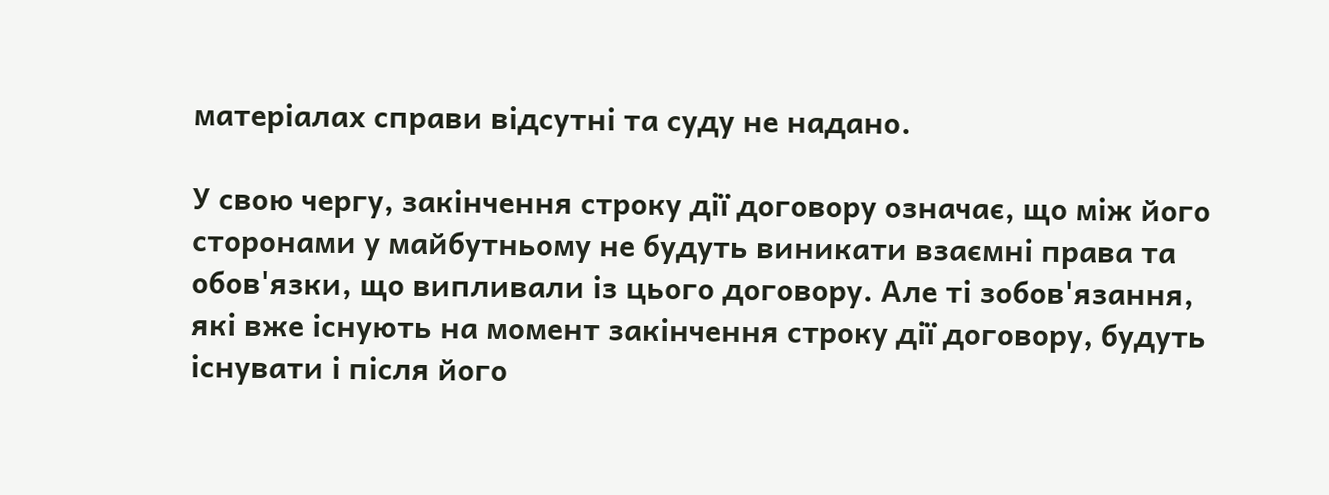матеріалах справи відсутні та суду не надано.

У свою чергу, закінчення строку дії договору означає, що між його сторонами у майбутньому не будуть виникати взаємні права та обов'язки, що випливали із цього договору. Але ті зобов'язання, які вже існують на момент закінчення строку дії договору, будуть існувати і після його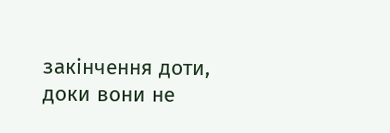закінчення доти, доки вони не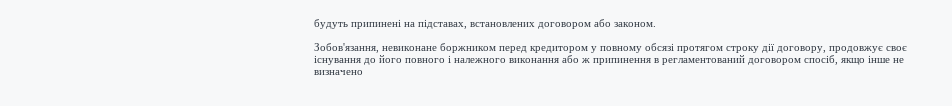будуть припинені на підставах, встановлених договором або законом.

Зобов'язання, невиконане боржником перед кредитором у повному обсязі протягом строку дії договору, продовжує своє існування до його повного і належного виконання або ж припинення в регламентований договором спосіб, якщо інше не визначено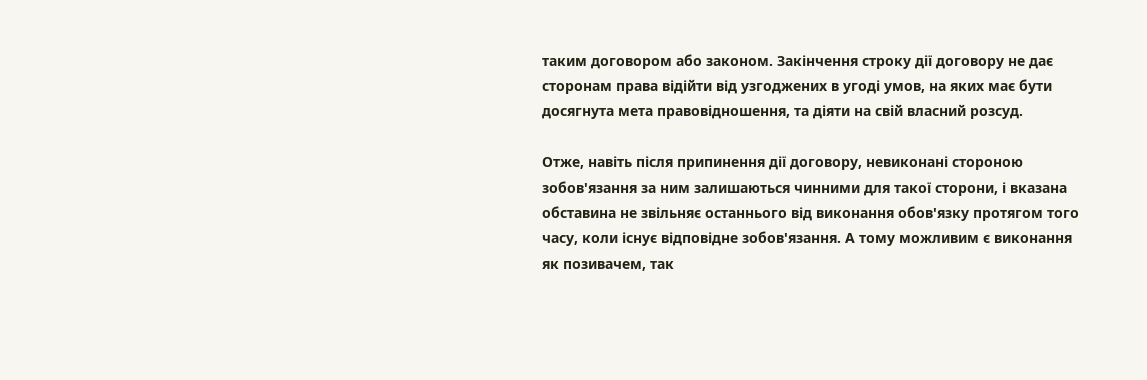таким договором або законом. Закінчення строку дії договору не дає сторонам права відійти від узгоджених в угоді умов, на яких має бути досягнута мета правовідношення, та діяти на свій власний розсуд.

Отже, навіть після припинення дії договору, невиконані стороною зобов'язання за ним залишаються чинними для такої сторони, і вказана обставина не звільняє останнього від виконання обов'язку протягом того часу, коли існує відповідне зобов'язання. А тому можливим є виконання як позивачем, так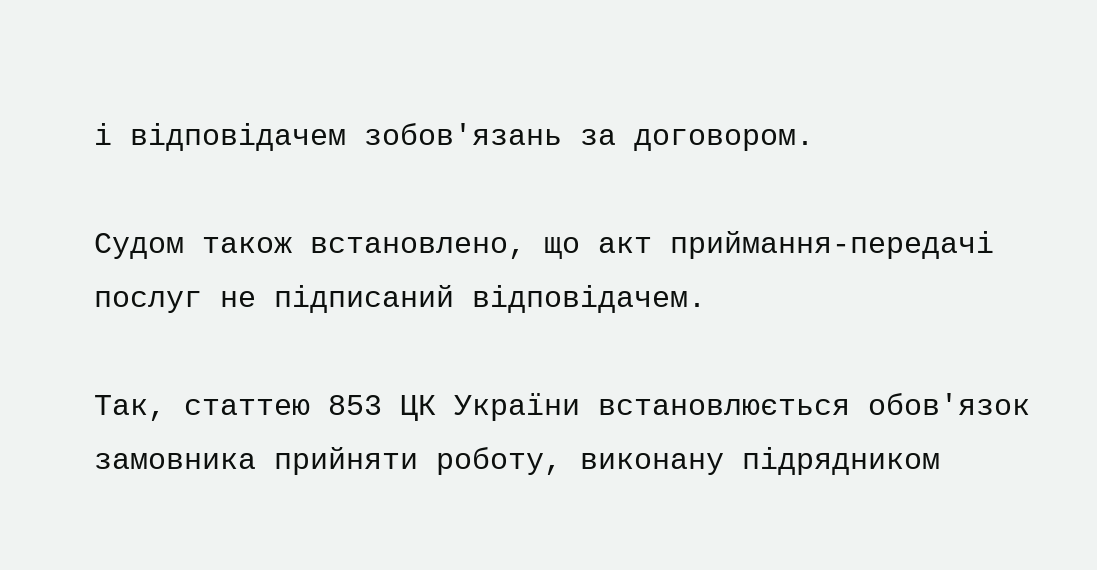і відповідачем зобов'язань за договором.

Судом також встановлено, що акт приймання-передачі послуг не підписаний відповідачем.

Так, статтею 853 ЦК України встановлюється обов'язок замовника прийняти роботу, виконану підрядником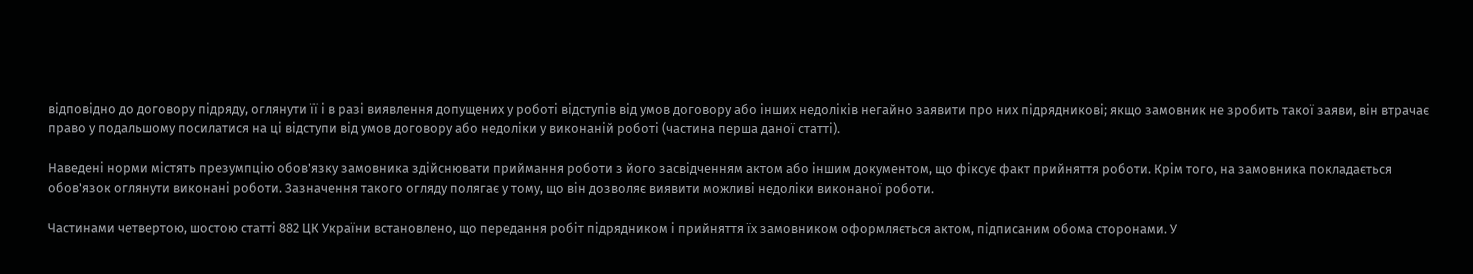відповідно до договору підряду, оглянути її і в разі виявлення допущених у роботі відступів від умов договору або інших недоліків негайно заявити про них підрядникові; якщо замовник не зробить такої заяви, він втрачає право у подальшому посилатися на ці відступи від умов договору або недоліки у виконаній роботі (частина перша даної статті).

Наведені норми містять презумпцію обов'язку замовника здійснювати приймання роботи з його засвідченням актом або іншим документом, що фіксує факт прийняття роботи. Крім того, на замовника покладається обов'язок оглянути виконані роботи. Зазначення такого огляду полягає у тому, що він дозволяє виявити можливі недоліки виконаної роботи.

Частинами четвертою, шостою статті 882 ЦК України встановлено, що передання робіт підрядником і прийняття їх замовником оформляється актом, підписаним обома сторонами. У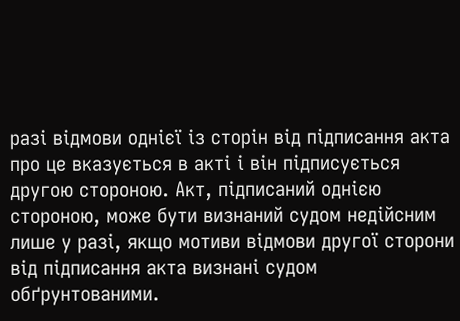разі відмови однієї із сторін від підписання акта про це вказується в акті і він підписується другою стороною. Акт, підписаний однією стороною, може бути визнаний судом недійсним лише у разі, якщо мотиви відмови другої сторони від підписання акта визнані судом обґрунтованими.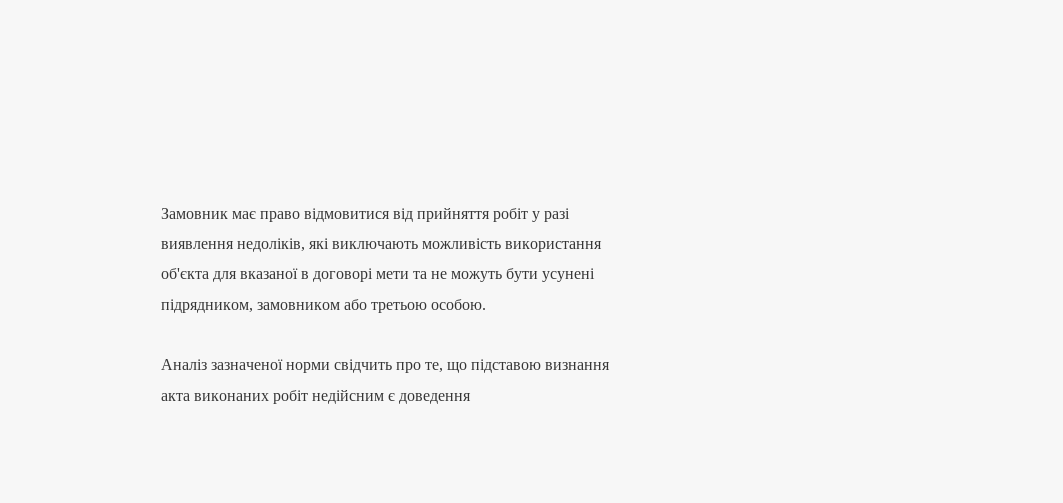Замовник має право відмовитися від прийняття робіт у разі виявлення недоліків, які виключають можливість використання об'єкта для вказаної в договорі мети та не можуть бути усунені підрядником, замовником або третьою особою.

Аналіз зазначеної норми свідчить про те, що підставою визнання акта виконаних робіт недійсним є доведення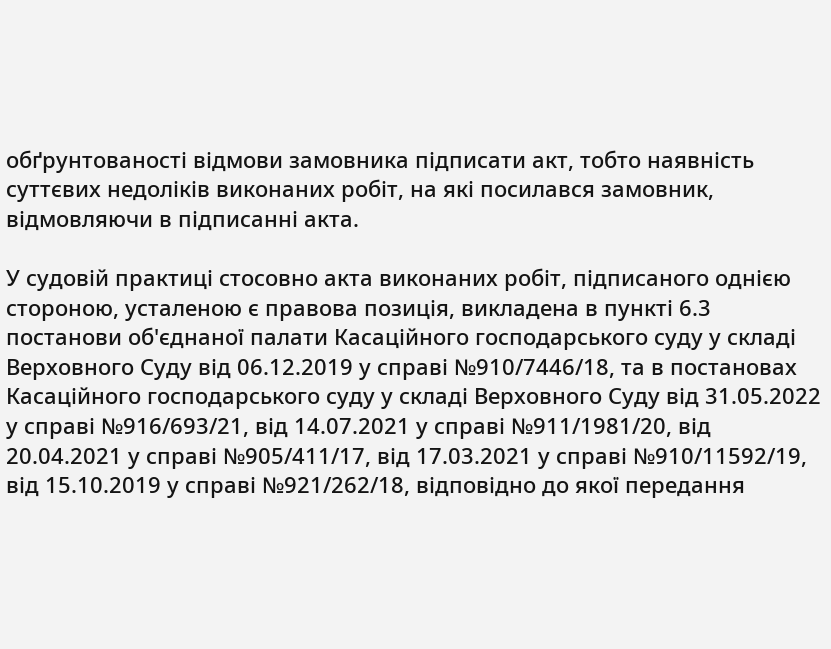обґрунтованості відмови замовника підписати акт, тобто наявність суттєвих недоліків виконаних робіт, на які посилався замовник, відмовляючи в підписанні акта.

У судовій практиці стосовно акта виконаних робіт, підписаного однією стороною, усталеною є правова позиція, викладена в пункті 6.3 постанови об'єднаної палати Касаційного господарського суду у складі Верховного Суду від 06.12.2019 у справі №910/7446/18, та в постановах Касаційного господарського суду у складі Верховного Суду від 31.05.2022 у справі №916/693/21, від 14.07.2021 у справі №911/1981/20, від 20.04.2021 у справі №905/411/17, від 17.03.2021 у справі №910/11592/19, від 15.10.2019 у справі №921/262/18, відповідно до якої передання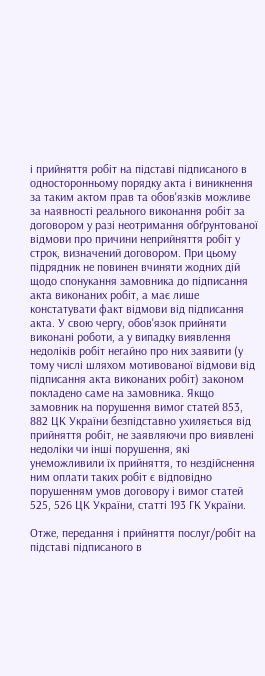і прийняття робіт на підставі підписаного в односторонньому порядку акта і виникнення за таким актом прав та обов'язків можливе за наявності реального виконання робіт за договором у разі неотримання обґрунтованої відмови про причини неприйняття робіт у строк, визначений договором. При цьому підрядник не повинен вчиняти жодних дій щодо спонукання замовника до підписання акта виконаних робіт, а має лише констатувати факт відмови від підписання акта. У свою чергу, обов'язок прийняти виконані роботи, а у випадку виявлення недоліків робіт негайно про них заявити (у тому числі шляхом мотивованої відмови від підписання акта виконаних робіт) законом покладено саме на замовника. Якщо замовник на порушення вимог статей 853, 882 ЦК України безпідставно ухиляється від прийняття робіт, не заявляючи про виявлені недоліки чи інші порушення, які унеможливили їх прийняття, то нездійснення ним оплати таких робіт є відповідно порушенням умов договору і вимог статей 525, 526 ЦК України, статті 193 ГК України.

Отже, передання і прийняття послуг/робіт на підставі підписаного в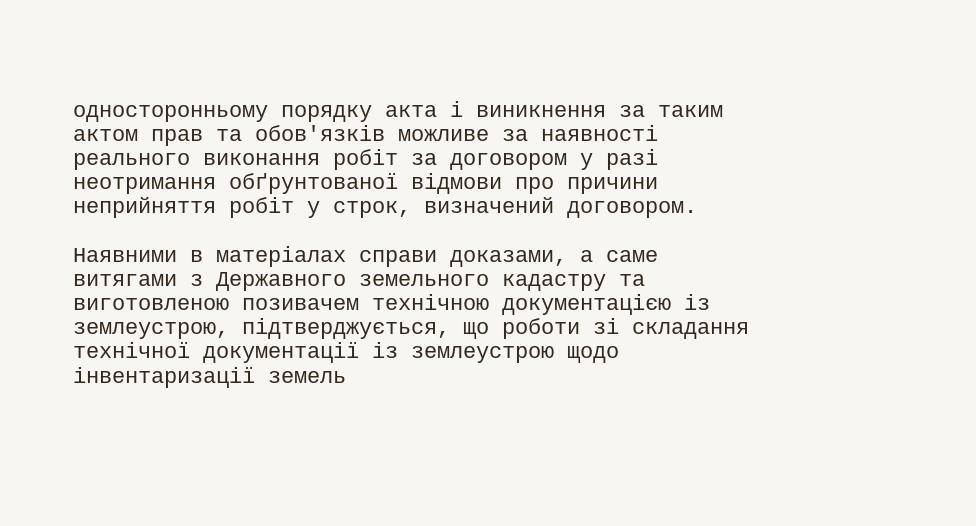односторонньому порядку акта і виникнення за таким актом прав та обов'язків можливе за наявності реального виконання робіт за договором у разі неотримання обґрунтованої відмови про причини неприйняття робіт у строк, визначений договором.

Наявними в матеріалах справи доказами, а саме витягами з Державного земельного кадастру та виготовленою позивачем технічною документацією із землеустрою, підтверджується, що роботи зі складання технічної документації із землеустрою щодо інвентаризації земель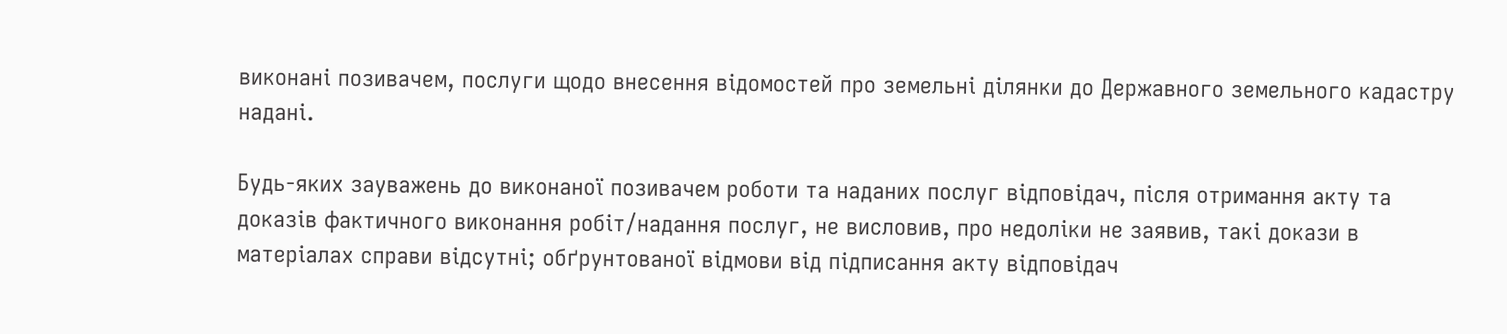виконані позивачем, послуги щодо внесення відомостей про земельні ділянки до Державного земельного кадастру надані.

Будь-яких зауважень до виконаної позивачем роботи та наданих послуг відповідач, після отримання акту та доказів фактичного виконання робіт/надання послуг, не висловив, про недоліки не заявив, такі докази в матеріалах справи відсутні; обґрунтованої відмови від підписання акту відповідач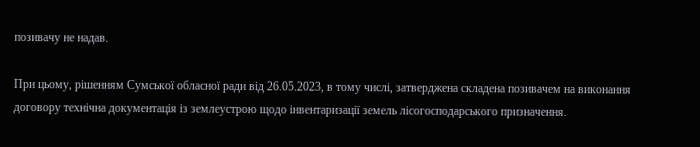позивачу не надав.

При цьому, рішенням Сумської обласної ради від 26.05.2023, в тому числі, затверджена складена позивачем на виконання договору технічна документація із землеустрою щодо інвентаризації земель лісогосподарського призначення.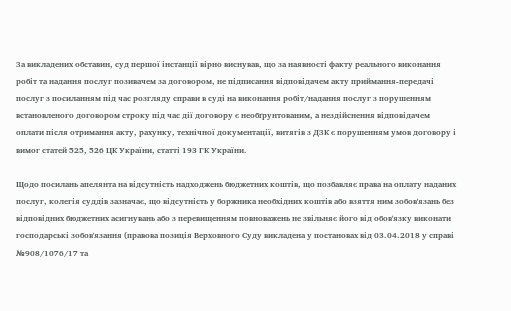За викладених обставин, суд першої інстанції вірно виснував, що за наявності факту реального виконання робіт та надання послуг позивачем за договором, не підписання відповідачем акту приймання-передачі послуг з посиланням під час розгляду справи в суді на виконання робіт/надання послуг з порушенням встановленого договором строку під час дії договору є необґрунтованим, а нездійснення відповідачем оплати після отримання акту, рахунку, технічної документації, витягів з ДЗК є порушенням умов договору і вимог статей 525, 526 ЦК України, статті 193 ГК України.

Щодо посилань апелянта на відсутність надходжень бюджетних коштів, що позбавляє права на оплату наданих послуг, колегія суддів зазначає, що відсутність у боржника необхідних коштів або взяття ним зобов'язань без відповідних бюджетних асигнувань або з перевищенням повноважень не звільняє його від обов'язку виконати господарські зобов'язання (правова позиція Верховного Суду викладена у постановах від 03.04.2018 у справі №908/1076/17 та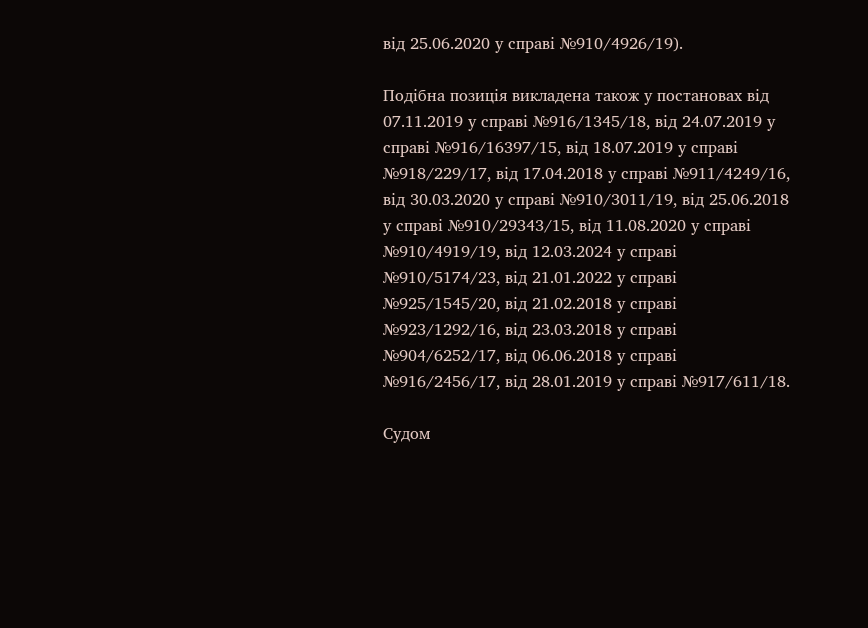від 25.06.2020 у справі №910/4926/19).

Подібна позиція викладена також у постановах від 07.11.2019 у справі №916/1345/18, від 24.07.2019 у справі №916/16397/15, від 18.07.2019 у справі №918/229/17, від 17.04.2018 у справі №911/4249/16, від 30.03.2020 у справі №910/3011/19, від 25.06.2018 у справі №910/29343/15, від 11.08.2020 у справі №910/4919/19, від 12.03.2024 у справі №910/5174/23, від 21.01.2022 у справі №925/1545/20, від 21.02.2018 у справі №923/1292/16, від 23.03.2018 у справі №904/6252/17, від 06.06.2018 у справі №916/2456/17, від 28.01.2019 у справі №917/611/18.

Судом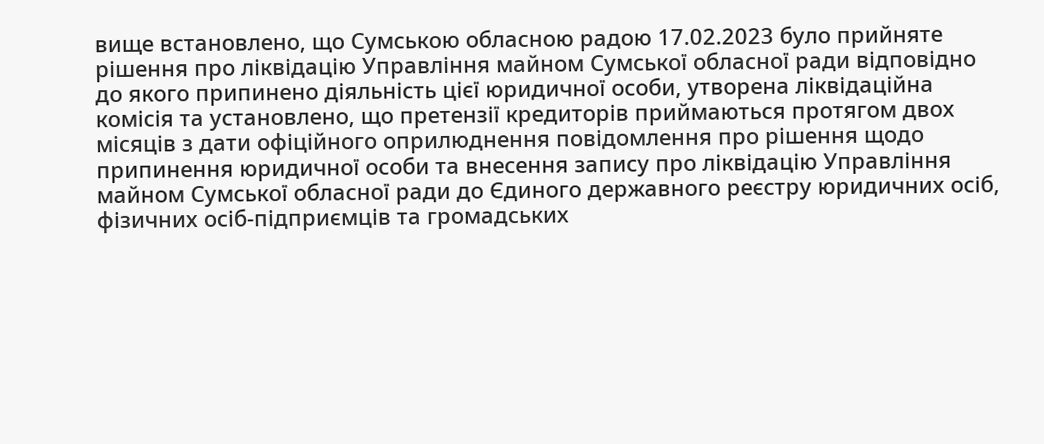вище встановлено, що Сумською обласною радою 17.02.2023 було прийняте рішення про ліквідацію Управління майном Сумської обласної ради відповідно до якого припинено діяльність цієї юридичної особи, утворена ліквідаційна комісія та установлено, що претензії кредиторів приймаються протягом двох місяців з дати офіційного оприлюднення повідомлення про рішення щодо припинення юридичної особи та внесення запису про ліквідацію Управління майном Сумської обласної ради до Єдиного державного реєстру юридичних осіб, фізичних осіб-підприємців та громадських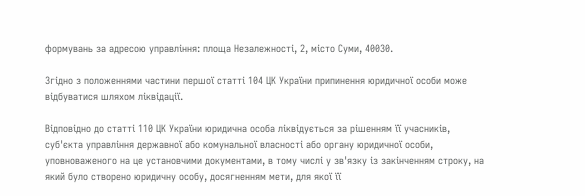формувань за адресою управління: площа Незалежності, 2, місто Суми, 40030.

Згідно з положеннями частини першої статті 104 ЦК України припинення юридичної особи може відбуватися шляхом ліквідації.

Відповідно до статті 110 ЦК України юридична особа ліквідується за рішенням її учасників, суб'єкта управління державної або комунальної власності або органу юридичної особи, уповноваженого на це установчими документами, в тому числі у зв'язку із закінченням строку, на який було створено юридичну особу, досягненням мети, для якої її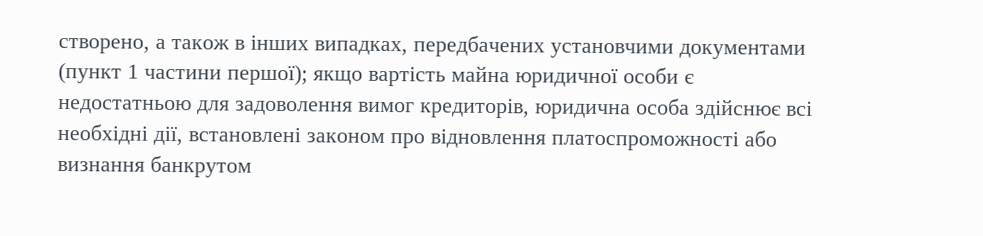створено, а також в інших випадках, передбачених установчими документами (пункт 1 частини першої); якщо вартість майна юридичної особи є недостатньою для задоволення вимог кредиторів, юридична особа здійснює всі необхідні дії, встановлені законом про відновлення платоспроможності або визнання банкрутом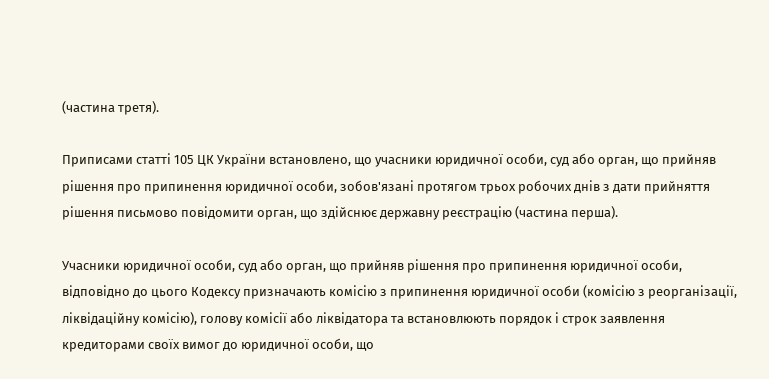(частина третя).

Приписами статті 105 ЦК України встановлено, що учасники юридичної особи, суд або орган, що прийняв рішення про припинення юридичної особи, зобов'язані протягом трьох робочих днів з дати прийняття рішення письмово повідомити орган, що здійснює державну реєстрацію (частина перша).

Учасники юридичної особи, суд або орган, що прийняв рішення про припинення юридичної особи, відповідно до цього Кодексу призначають комісію з припинення юридичної особи (комісію з реорганізації, ліквідаційну комісію), голову комісії або ліквідатора та встановлюють порядок і строк заявлення кредиторами своїх вимог до юридичної особи, що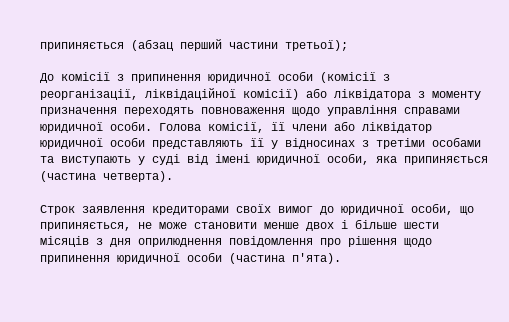припиняється (абзац перший частини третьої);

До комісії з припинення юридичної особи (комісії з реорганізації, ліквідаційної комісії) або ліквідатора з моменту призначення переходять повноваження щодо управління справами юридичної особи. Голова комісії, її члени або ліквідатор юридичної особи представляють її у відносинах з третіми особами та виступають у суді від імені юридичної особи, яка припиняється (частина четверта).

Строк заявлення кредиторами своїх вимог до юридичної особи, що припиняється, не може становити менше двох і більше шести місяців з дня оприлюднення повідомлення про рішення щодо припинення юридичної особи (частина п'ята).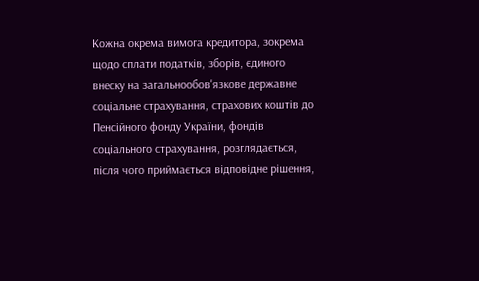Кожна окрема вимога кредитора, зокрема щодо сплати податків, зборів, єдиного внеску на загальнообов'язкове державне соціальне страхування, страхових коштів до Пенсійного фонду України, фондів соціального страхування, розглядається, після чого приймається відповідне рішення,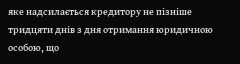яке надсилається кредитору не пізніше тридцяти днів з дня отримання юридичною особою, що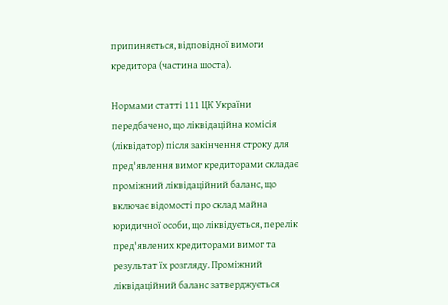припиняється, відповідної вимоги кредитора (частина шоста).

Нормами статті 111 ЦК України передбачено, що ліквідаційна комісія (ліквідатор) після закінчення строку для пред'явлення вимог кредиторами складає проміжний ліквідаційний баланс, що включає відомості про склад майна юридичної особи, що ліквідується, перелік пред'явлених кредиторами вимог та результат їх розгляду. Проміжний ліквідаційний баланс затверджується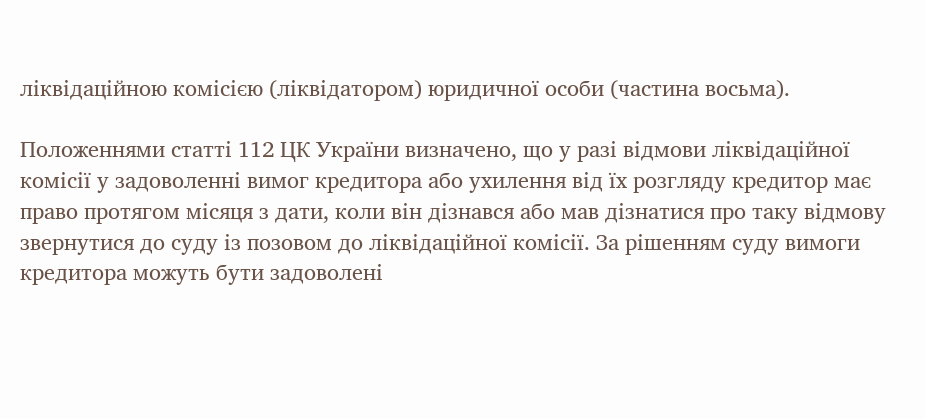ліквідаційною комісією (ліквідатором) юридичної особи (частина восьма).

Положеннями статті 112 ЦК України визначено, що у разі відмови ліквідаційної комісії у задоволенні вимог кредитора або ухилення від їх розгляду кредитор має право протягом місяця з дати, коли він дізнався або мав дізнатися про таку відмову звернутися до суду із позовом до ліквідаційної комісії. За рішенням суду вимоги кредитора можуть бути задоволені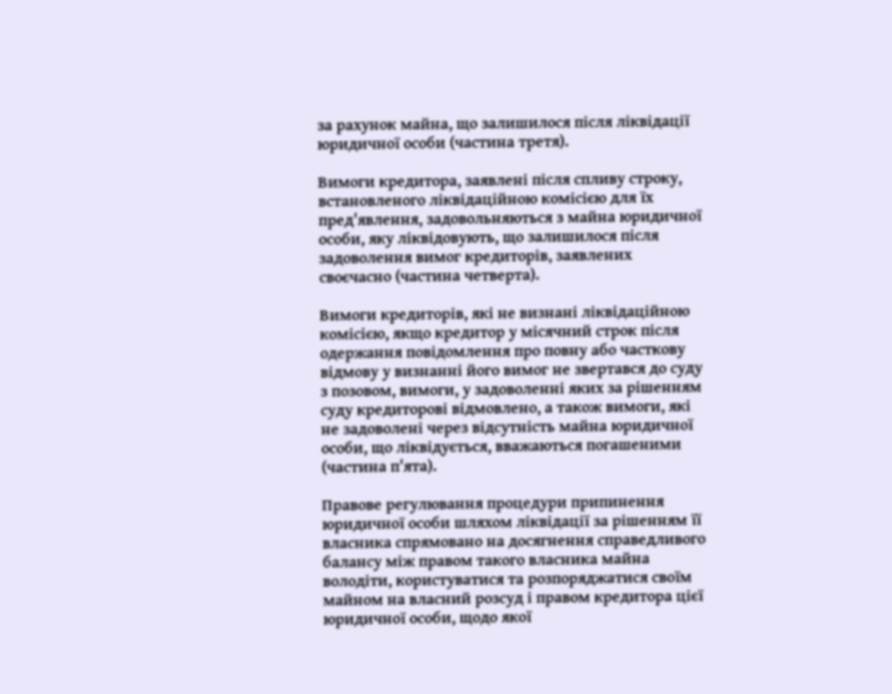за рахунок майна, що залишилося після ліквідації юридичної особи (частина третя).

Вимоги кредитора, заявлені після спливу строку, встановленого ліквідаційною комісією для їх пред'явлення, задовольняються з майна юридичної особи, яку ліквідовують, що залишилося після задоволення вимог кредиторів, заявлених своєчасно (частина четверта).

Вимоги кредиторів, які не визнані ліквідаційною комісією, якщо кредитор у місячний строк після одержання повідомлення про повну або часткову відмову у визнанні його вимог не звертався до суду з позовом, вимоги, у задоволенні яких за рішенням суду кредиторові відмовлено, а також вимоги, які не задоволені через відсутність майна юридичної особи, що ліквідується, вважаються погашеними (частина п'ята).

Правове регулювання процедури припинення юридичної особи шляхом ліквідації за рішенням її власника спрямовано на досягнення справедливого балансу між правом такого власника майна володіти, користуватися та розпоряджатися своїм майном на власний розсуд і правом кредитора цієї юридичної особи, щодо якої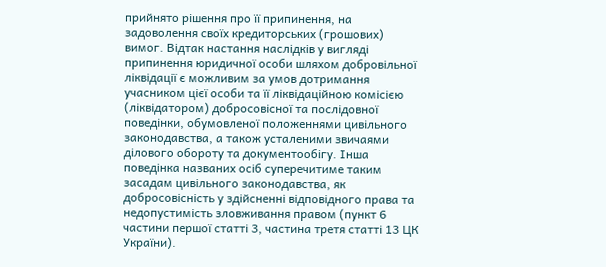прийнято рішення про її припинення, на задоволення своїх кредиторських (грошових) вимог. Відтак настання наслідків у вигляді припинення юридичної особи шляхом добровільної ліквідації є можливим за умов дотримання учасником цієї особи та її ліквідаційною комісією (ліквідатором) добросовісної та послідовної поведінки, обумовленої положеннями цивільного законодавства, а також усталеними звичаями ділового обороту та документообігу. Інша поведінка названих осіб суперечитиме таким засадам цивільного законодавства, як добросовісність у здійсненні відповідного права та недопустимість зловживання правом (пункт 6 частини першої статті 3, частина третя статті 13 ЦК України).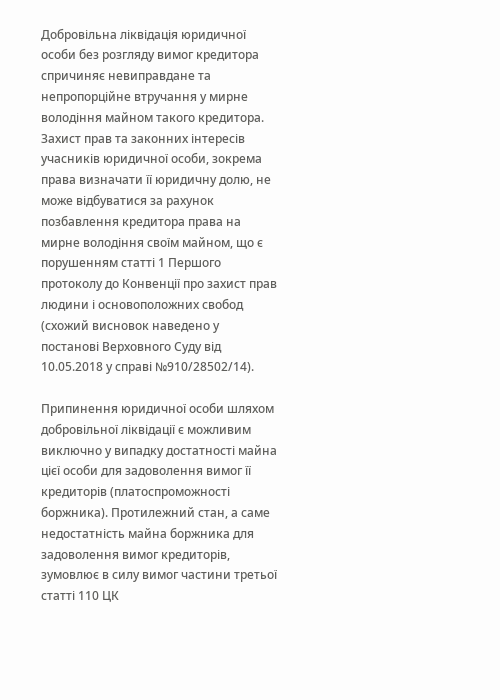Добровільна ліквідація юридичної особи без розгляду вимог кредитора спричиняє невиправдане та непропорційне втручання у мирне володіння майном такого кредитора. Захист прав та законних інтересів учасників юридичної особи, зокрема права визначати її юридичну долю, не може відбуватися за рахунок позбавлення кредитора права на мирне володіння своїм майном, що є порушенням статті 1 Першого протоколу до Конвенції про захист прав людини і основоположних свобод (схожий висновок наведено у постанові Верховного Суду від 10.05.2018 у справі №910/28502/14).

Припинення юридичної особи шляхом добровільної ліквідації є можливим виключно у випадку достатності майна цієї особи для задоволення вимог її кредиторів (платоспроможності боржника). Протилежний стан, а саме недостатність майна боржника для задоволення вимог кредиторів, зумовлює в силу вимог частини третьої статті 110 ЦК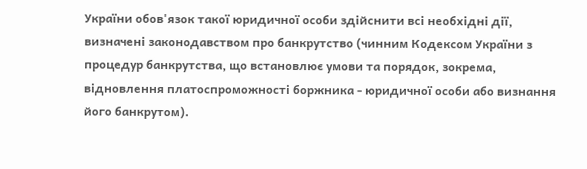України обов'язок такої юридичної особи здійснити всі необхідні дії, визначені законодавством про банкрутство (чинним Кодексом України з процедур банкрутства, що встановлює умови та порядок, зокрема, відновлення платоспроможності боржника - юридичної особи або визнання його банкрутом).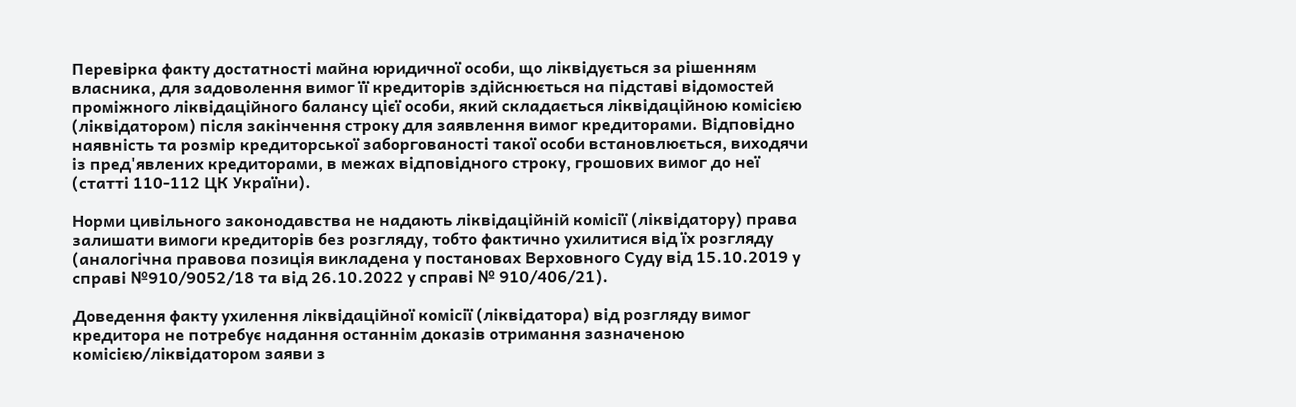Перевірка факту достатності майна юридичної особи, що ліквідується за рішенням власника, для задоволення вимог її кредиторів здійснюється на підставі відомостей проміжного ліквідаційного балансу цієї особи, який складається ліквідаційною комісією (ліквідатором) після закінчення строку для заявлення вимог кредиторами. Відповідно наявність та розмір кредиторської заборгованості такої особи встановлюється, виходячи із пред'явлених кредиторами, в межах відповідного строку, грошових вимог до неї (статті 110-112 ЦК України).

Норми цивільного законодавства не надають ліквідаційній комісії (ліквідатору) права залишати вимоги кредиторів без розгляду, тобто фактично ухилитися від їх розгляду (аналогічна правова позиція викладена у постановах Верховного Суду від 15.10.2019 у справі №910/9052/18 та від 26.10.2022 у справі № 910/406/21).

Доведення факту ухилення ліквідаційної комісії (ліквідатора) від розгляду вимог кредитора не потребує надання останнім доказів отримання зазначеною комісією/ліквідатором заяви з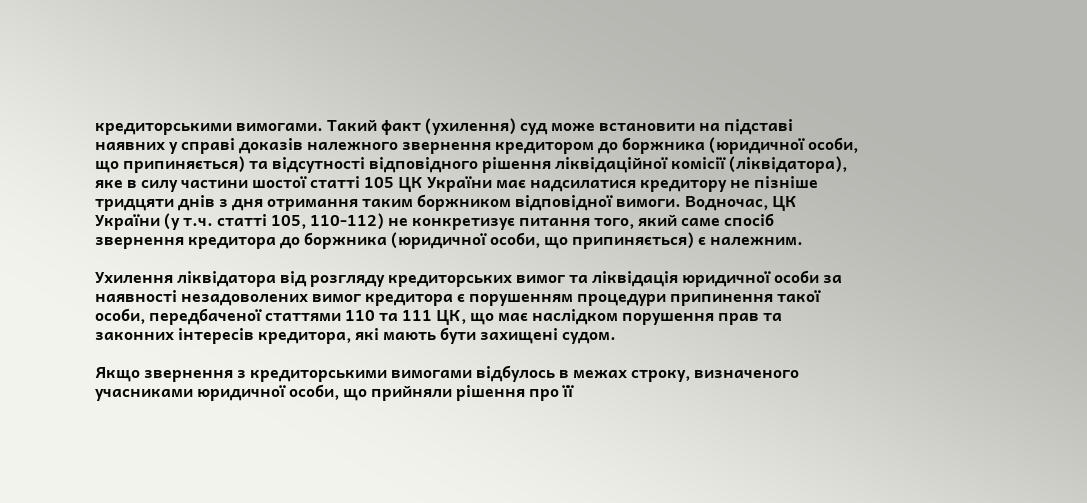кредиторськими вимогами. Такий факт (ухилення) суд може встановити на підставі наявних у справі доказів належного звернення кредитором до боржника (юридичної особи, що припиняється) та відсутності відповідного рішення ліквідаційної комісії (ліквідатора), яке в силу частини шостої статті 105 ЦК України має надсилатися кредитору не пізніше тридцяти днів з дня отримання таким боржником відповідної вимоги. Водночас, ЦК України (у т.ч. статті 105, 110-112) не конкретизує питання того, який саме спосіб звернення кредитора до боржника (юридичної особи, що припиняється) є належним.

Ухилення ліквідатора від розгляду кредиторських вимог та ліквідація юридичної особи за наявності незадоволених вимог кредитора є порушенням процедури припинення такої особи, передбаченої статтями 110 та 111 ЦК, що має наслідком порушення прав та законних інтересів кредитора, які мають бути захищені судом.

Якщо звернення з кредиторськими вимогами відбулось в межах строку, визначеного учасниками юридичної особи, що прийняли рішення про її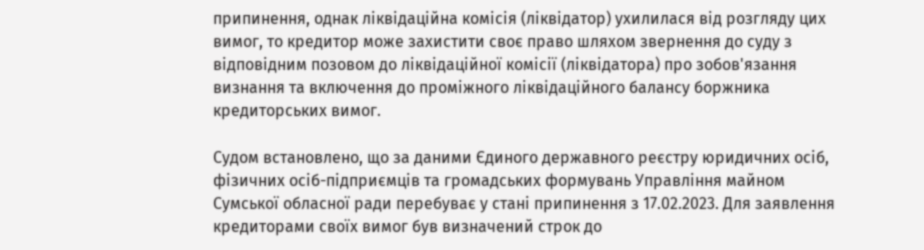припинення, однак ліквідаційна комісія (ліквідатор) ухилилася від розгляду цих вимог, то кредитор може захистити своє право шляхом звернення до суду з відповідним позовом до ліквідаційної комісії (ліквідатора) про зобов'язання визнання та включення до проміжного ліквідаційного балансу боржника кредиторських вимог.

Судом встановлено, що за даними Єдиного державного реєстру юридичних осіб, фізичних осіб-підприємців та громадських формувань Управління майном Сумської обласної ради перебуває у стані припинення з 17.02.2023. Для заявлення кредиторами своїх вимог був визначений строк до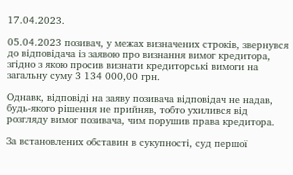17.04.2023.

05.04.2023 позивач, у межах визначених строків, звернувся до відповідача із заявою про визнання вимог кредитора, згідно з якою просив визнати кредиторські вимоги на загальну суму 3 134 000,00 грн.

Однавк, відповіді на заяву позивача відповідач не надав, будь-якого рішення не прийняв, тобто ухилився від розгляду вимог позивача, чим порушив права кредитора.

За встановлених обставин в сукупності, суд першої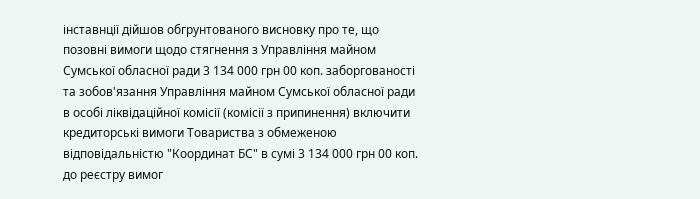інставнції дійшов обгрунтованого висновку про те, що позовні вимоги щодо стягнення з Управління майном Сумської обласної ради 3 134 000 грн 00 коп. заборгованості та зобов'язання Управління майном Сумської обласної ради в особі ліквідаційної комісії (комісії з припинення) включити кредиторські вимоги Товариства з обмеженою відповідальністю "Координат БС" в сумі 3 134 000 грн 00 коп. до реєстру вимог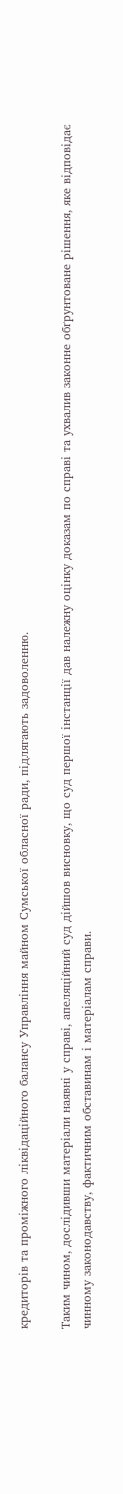кредиторів та проміжного ліквідаційного балансу Управління майном Сумської обласної ради, підлягають задоволенню.

Таким чином, дослідивши матеріали наявні у справі, апеляційний суд дійшов висновку, що суд першої інстанції дав належну оцінку доказам по справі та ухвалив законне обґрунтоване рішення, яке відповідає чинному законодавству, фактичним обставинам і матеріалам справи.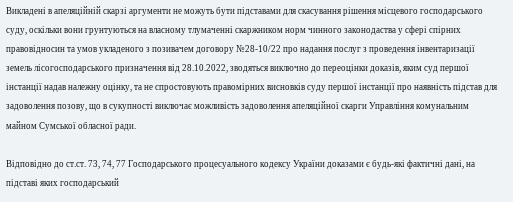Викладені в апеляційній скарзі аргументи не можуть бути підставами для скасування рішення місцевого господарського суду, оскільки вони грунтуються на власному тлумаченні скаржником норм чинного законодаства у сфері спірних правовідносин та умов укладеного з позивачем договору №28-10/22 про надання послуг з проведення інвентаризації земель лісогосподарського призначення від 28.10.2022, зводяться виключно до переоцінки доказів, яким суд першої інстанції надав належну оцінку, та не спростовують правомірних висновків суду першої інстанції про наявність підстав для задоволення позову, що в сукупності виключає можливість задоволення апеляційної скарги Управління комунальним майном Сумської обласної ради.

Відповідно до ст.ст. 73, 74, 77 Господарського процесуального кодексу України доказами є будь-які фактичні дані, на підставі яких господарський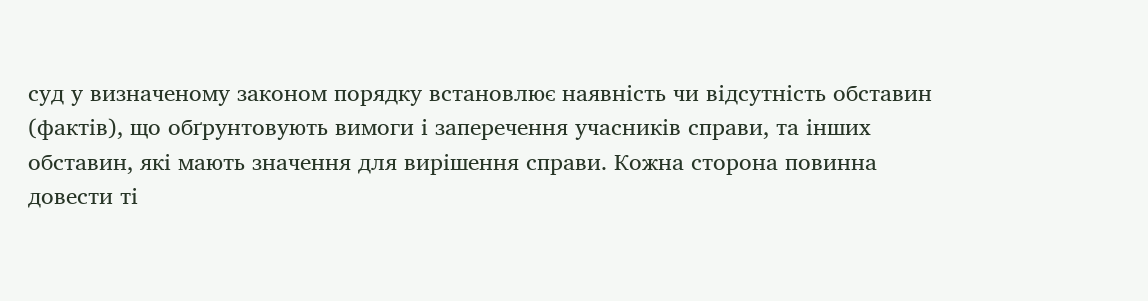суд у визначеному законом порядку встановлює наявність чи відсутність обставин (фактів), що обґрунтовують вимоги і заперечення учасників справи, та інших обставин, які мають значення для вирішення справи. Кожна сторона повинна довести ті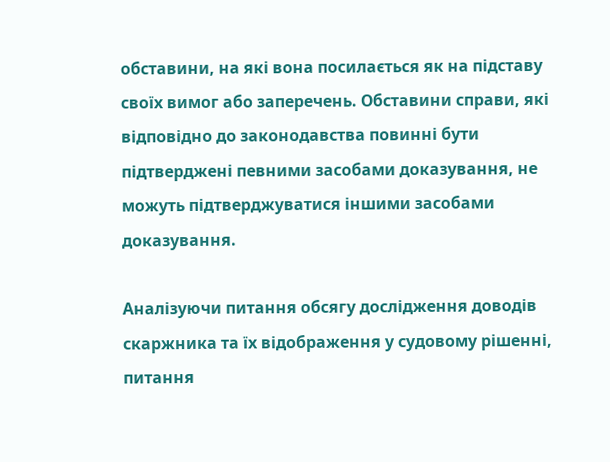обставини, на які вона посилається як на підставу своїх вимог або заперечень. Обставини справи, які відповідно до законодавства повинні бути підтверджені певними засобами доказування, не можуть підтверджуватися іншими засобами доказування.

Аналізуючи питання обсягу дослідження доводів скаржника та їх відображення у судовому рішенні, питання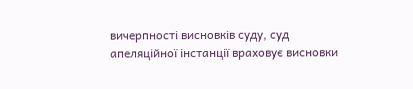вичерпності висновків суду, суд апеляційної інстанції враховує висновки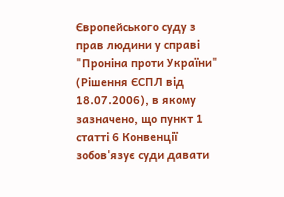Європейського суду з прав людини у справі "Проніна проти України" (Рішення ЄСПЛ від 18.07.2006), в якому зазначено, що пункт 1 статті 6 Конвенції зобов'язує суди давати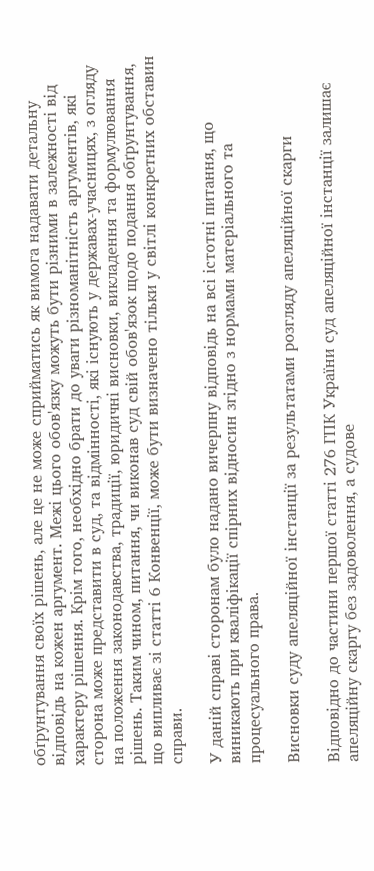обґрунтування своїх рішень, але це не може сприйматись як вимога надавати детальну відповідь на кожен аргумент. Межі цього обов'язку можуть бути різними в залежності від характеру рішення. Крім того, необхідно брати до уваги різноманітність аргументів, які сторона може представити в суд, та відмінності, які існують у державах-учасницях, з огляду на положення законодавства, традиції, юридичні висновки, викладення та формулювання рішень. Таким чином, питання, чи виконав суд свій обов'язок щодо подання обґрунтування, що випливає зі статті 6 Конвенції, може бути визначено тільки у світлі конкретних обставин справи.

У даній справі сторонам було надано вичерпну відповідь на всі істотні питання, що виникають при кваліфікації спірних відносин згідно з нормами матеріального та процесуального права.

Висновки суду апеляційної інстанції за результатами розгляду апеляційної скарги

Відповідно до частини першої статті 276 ГПК України суд апеляційної інстанції залишає апеляційну скаргу без задоволення, а судове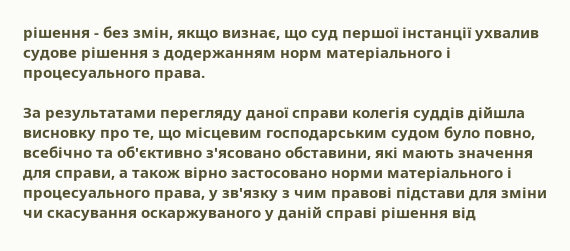рішення - без змін, якщо визнає, що суд першої інстанції ухвалив судове рішення з додержанням норм матеріального і процесуального права.

За результатами перегляду даної справи колегія суддів дійшла висновку про те, що місцевим господарським судом було повно, всебічно та об'єктивно з'ясовано обставини, які мають значення для справи, а також вірно застосовано норми матеріального і процесуального права, у зв'язку з чим правові підстави для зміни чи скасування оскаржуваного у даній справі рішення від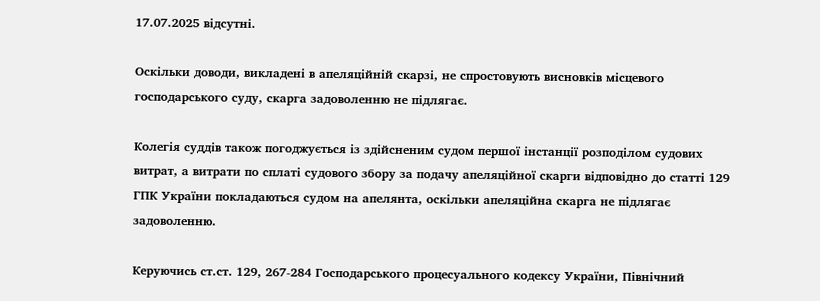17.07.2025 відсутні.

Оскільки доводи, викладені в апеляційній скарзі, не спростовують висновків місцевого господарського суду, скарга задоволенню не підлягає.

Колегія суддів також погоджується із здійсненим судом першої інстанції розподілом судових витрат, а витрати по сплаті судового збору за подачу апеляційної скарги відповідно до статті 129 ГПК України покладаються судом на апелянта, оскільки апеляційна скарга не підлягає задоволенню.

Керуючись ст.ст. 129, 267-284 Господарського процесуального кодексу України, Північний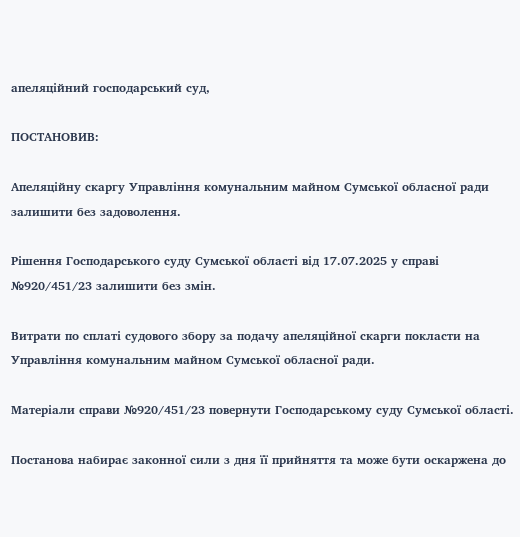апеляційний господарський суд,

ПОСТАНОВИВ:

Апеляційну скаргу Управління комунальним майном Сумської обласної ради залишити без задоволення.

Рішення Господарського суду Сумської області від 17.07.2025 у справі №920/451/23 залишити без змін.

Витрати по сплаті судового збору за подачу апеляційної скарги покласти на Управління комунальним майном Сумської обласної ради.

Матеріали справи №920/451/23 повернути Господарському суду Сумської області.

Постанова набирає законної сили з дня її прийняття та може бути оскаржена до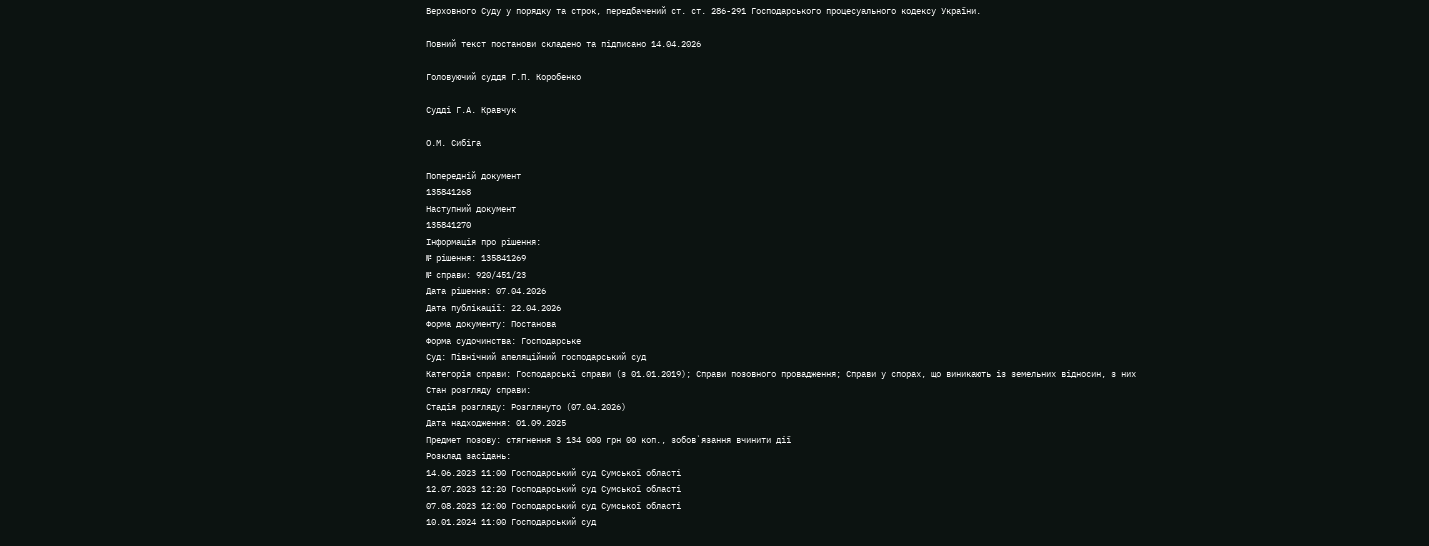Верховного Суду у порядку та строк, передбачений ст. ст. 286-291 Господарського процесуального кодексу України.

Повний текст постанови складено та підписано 14.04.2026

Головуючий суддя Г.П. Коробенко

Судді Г.А. Кравчук

О.М. Сибіга

Попередній документ
135841268
Наступний документ
135841270
Інформація про рішення:
№ рішення: 135841269
№ справи: 920/451/23
Дата рішення: 07.04.2026
Дата публікації: 22.04.2026
Форма документу: Постанова
Форма судочинства: Господарське
Суд: Північний апеляційний господарський суд
Категорія справи: Господарські справи (з 01.01.2019); Справи позовного провадження; Справи у спорах, що виникають із земельних відносин, з них
Стан розгляду справи:
Стадія розгляду: Розглянуто (07.04.2026)
Дата надходження: 01.09.2025
Предмет позову: стягнення 3 134 000 грн 00 коп., зобов`язання вчинити дії
Розклад засідань:
14.06.2023 11:00 Господарський суд Сумської області
12.07.2023 12:20 Господарський суд Сумської області
07.08.2023 12:00 Господарський суд Сумської області
10.01.2024 11:00 Господарський суд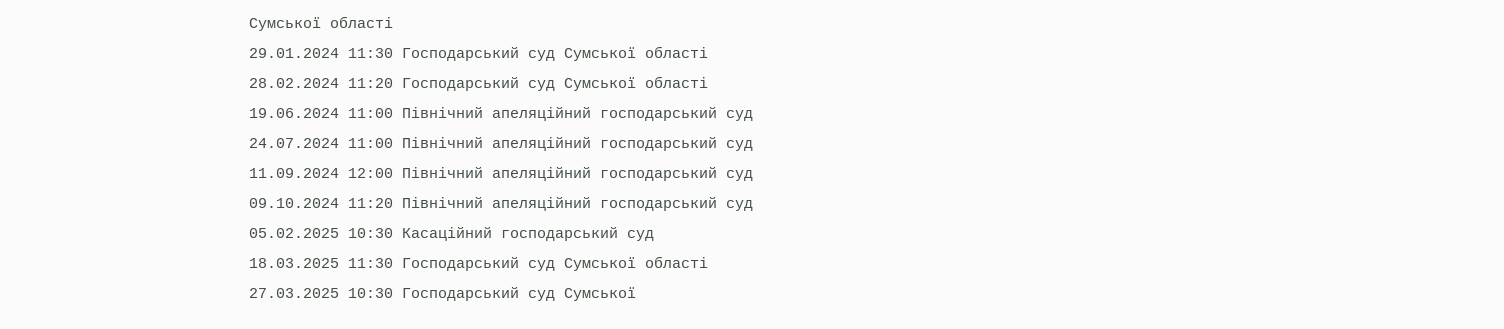Сумської області
29.01.2024 11:30 Господарський суд Сумської області
28.02.2024 11:20 Господарський суд Сумської області
19.06.2024 11:00 Північний апеляційний господарський суд
24.07.2024 11:00 Північний апеляційний господарський суд
11.09.2024 12:00 Північний апеляційний господарський суд
09.10.2024 11:20 Північний апеляційний господарський суд
05.02.2025 10:30 Касаційний господарський суд
18.03.2025 11:30 Господарський суд Сумської області
27.03.2025 10:30 Господарський суд Сумської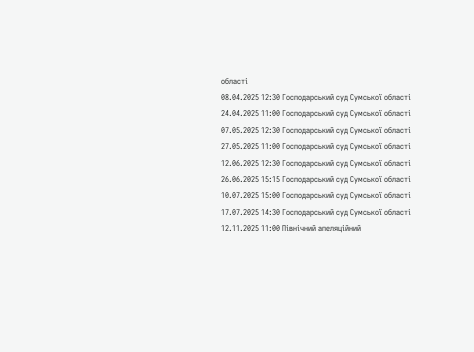області
08.04.2025 12:30 Господарський суд Сумської області
24.04.2025 11:00 Господарський суд Сумської області
07.05.2025 12:30 Господарський суд Сумської області
27.05.2025 11:00 Господарський суд Сумської області
12.06.2025 12:30 Господарський суд Сумської області
26.06.2025 15:15 Господарський суд Сумської області
10.07.2025 15:00 Господарський суд Сумської області
17.07.2025 14:30 Господарський суд Сумської області
12.11.2025 11:00 Північний апеляційний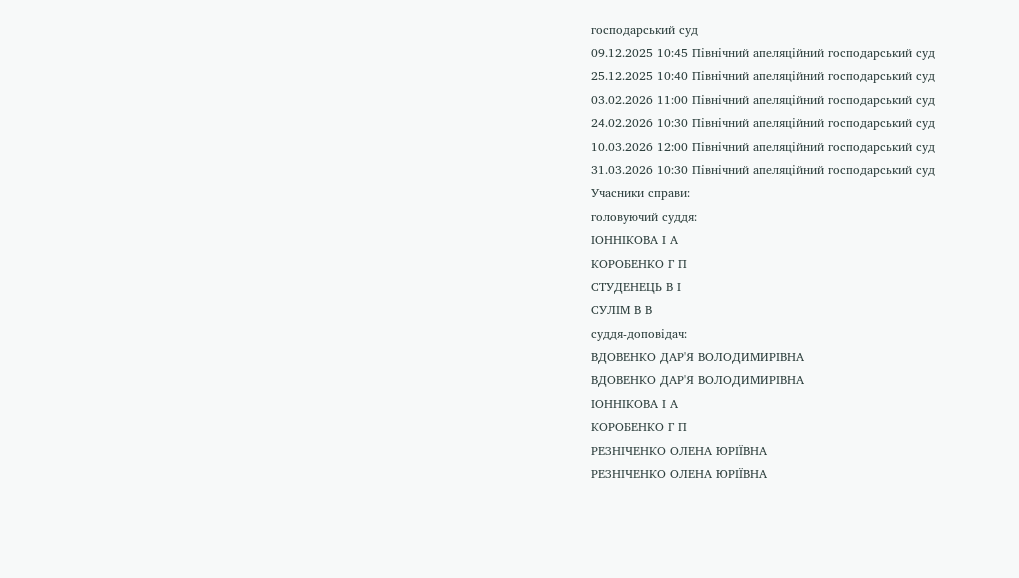господарський суд
09.12.2025 10:45 Північний апеляційний господарський суд
25.12.2025 10:40 Північний апеляційний господарський суд
03.02.2026 11:00 Північний апеляційний господарський суд
24.02.2026 10:30 Північний апеляційний господарський суд
10.03.2026 12:00 Північний апеляційний господарський суд
31.03.2026 10:30 Північний апеляційний господарський суд
Учасники справи:
головуючий суддя:
ІОННІКОВА І А
КОРОБЕНКО Г П
СТУДЕНЕЦЬ В І
СУЛІМ В В
суддя-доповідач:
ВДОВЕНКО ДАР'Я ВОЛОДИМИРІВНА
ВДОВЕНКО ДАР'Я ВОЛОДИМИРІВНА
ІОННІКОВА І А
КОРОБЕНКО Г П
РЕЗНІЧЕНКО ОЛЕНА ЮРІЇВНА
РЕЗНІЧЕНКО ОЛЕНА ЮРІЇВНА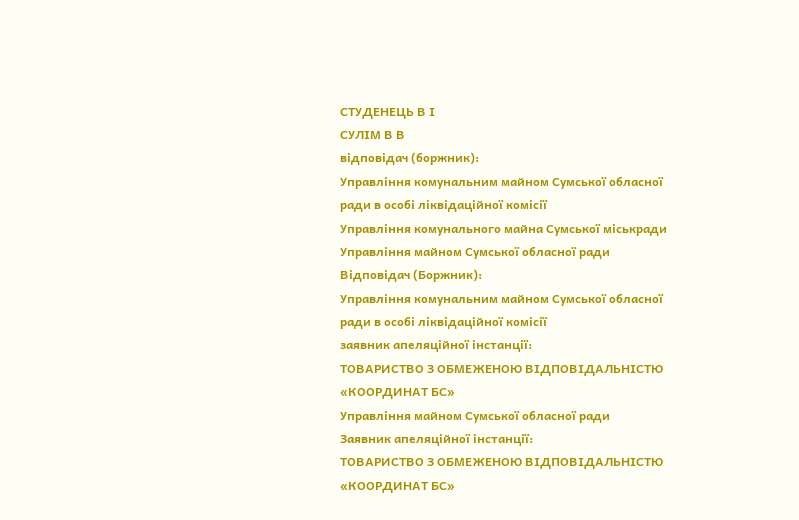СТУДЕНЕЦЬ В І
СУЛІМ В В
відповідач (боржник):
Управління комунальним майном Сумської обласної ради в особі ліквідаційної комісії
Управління комунального майна Сумської міськради
Управління майном Сумської обласної ради
Відповідач (Боржник):
Управління комунальним майном Сумської обласної ради в особі ліквідаційної комісії
заявник апеляційної інстанції:
ТОВАРИСТВО З ОБМЕЖЕНОЮ ВІДПОВІДАЛЬНІСТЮ «КООРДИНАТ БС»
Управління майном Сумської обласної ради
Заявник апеляційної інстанції:
ТОВАРИСТВО З ОБМЕЖЕНОЮ ВІДПОВІДАЛЬНІСТЮ «КООРДИНАТ БС»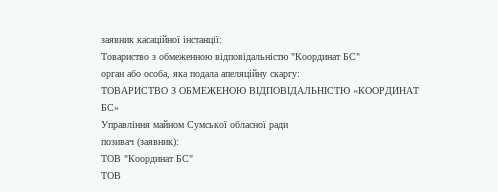заявник касаційної інстанції:
Товариство з обмеженною відповідальністю "Координат БС"
орган або особа, яка подала апеляційну скаргу:
ТОВАРИСТВО З ОБМЕЖЕНОЮ ВІДПОВІДАЛЬНІСТЮ «КООРДИНАТ БС»
Управління майном Сумської обласної ради
позивач (заявник):
ТОВ "Координат БС"
ТОВ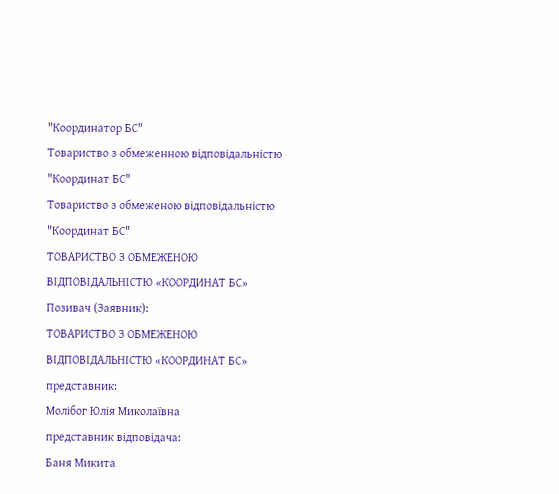"Координатор БС"
Товариство з обмеженною відповідальністю "Координат БС"
Товариство з обмеженою відповідальністю "Координат БС"
ТОВАРИСТВО З ОБМЕЖЕНОЮ ВІДПОВІДАЛЬНІСТЮ «КООРДИНАТ БС»
Позивач (Заявник):
ТОВАРИСТВО З ОБМЕЖЕНОЮ ВІДПОВІДАЛЬНІСТЮ «КООРДИНАТ БС»
представник:
Молібог Юлія Миколаївна
представник відповідача:
Баня Микита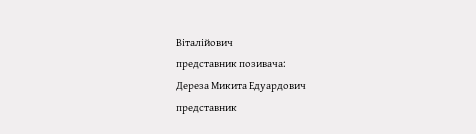Віталійович
представник позивача:
Дереза Микита Едуардович
представник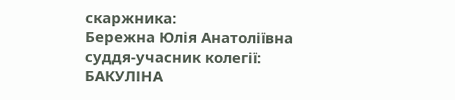скаржника:
Бережна Юлія Анатоліївна
суддя-учасник колегії:
БАКУЛІНА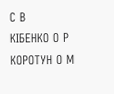С В
КІБЕНКО О Р
КОРОТУН О М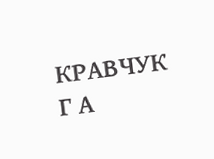КРАВЧУК Г А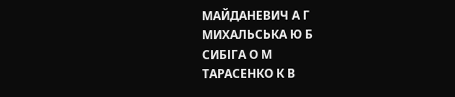МАЙДАНЕВИЧ А Г
МИХАЛЬСЬКА Ю Б
СИБІГА О М
ТАРАСЕНКО К В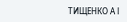ТИЩЕНКО А І